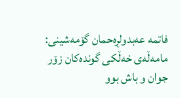فاتمە‌ عە‌بدولڕە‌حمان گۆمە‌شینی: مامەڵەی خەڵکی گوندەکان زۆر جوان و باش بوو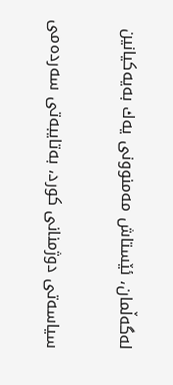لە‌گە‌ڵمان، ئێستاش مە‌منوونی یە‌ك بە‌یە‌كیانین

سیاسەتی دوژمنانی کورد، بەتایبەتی سەردەمی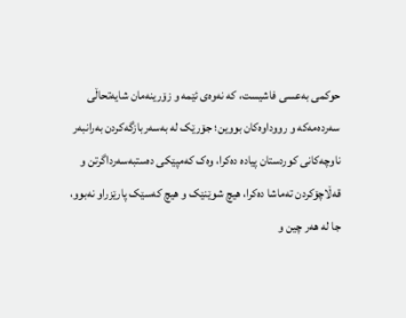حوکمی بەعسی فاشیست، کە نەوەی ئێمە و زۆرینەمان شایەتحاڵی سەردەمەکە و رووداوەکان بووین؛ جۆرێک لە بەسەربازگەکردن بەرانبەر ناوچەکانی کوردستان پیادە دەکرا، وەک کەمپێکی دەستبەسەرداگرتن و قەڵاچۆکردن تەماشا دەکرا، هیچ شوێنێک و هیچ کەسێک پارێزراو نەبوو، جا لە هەر چین و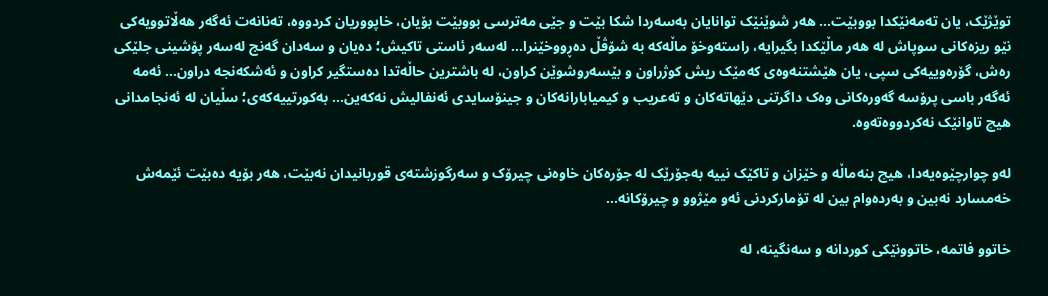توێژێک، یان تەمەنێکدا بووبێت… هەر شوێنێک توانایان بەسەردا شکا بێت و جێی مەترسی بووبێت بۆیان، خاپووریان کردووە، تەنانەت ئەگەر هەڵاتوویەکی نێو ریزەکانی سوپاش لە هەر ماڵێکدا بگیرایە، راستەوخۆ ماڵەکە بە شۆڤڵ دەڕووخێنرا… لەسەر ئاستی تاکیش؛ دەیان و سەدان گەنج لەسەر پۆشینی جلێکی رەش، گۆرەوییەکی سپی، یان هێشتنەوەی کەمێک ریش کوژراون و بێسەروشوێن کراون، لە باشترین حاڵەتدا دەستگیر کراون و ئەشکەنجە دراون… ئەمە ئەگەر باسی پرۆسە گەورەکانی وەک داگرتنی دێهاتەکان و تەعریب و کیمیابارانەکان و جینۆسایدی ئەنفالیش نەکەین… بەکورتییەکەی؛ سڵیان لە ئەنجامدانی هیچ تاوانێک نەکردووەتەوە.

لەو چوارچێوەیەدا، هیچ بنەماڵە و خێزان و تاکێک نییە بەجۆرێک لە جۆرەکان خاوەنی چیرۆک و سەرگوزشتەی قوربانیدان نەبێت، هەر بۆیە دەبێت ئێمەش خەمسارد نەبین و بەردەوام بین لە تۆمارکردنی ئەو مێژوو و چیرۆکانە…

خاتوو فاتمە، خاتوونێکی کوردانە و سەنگینە، لە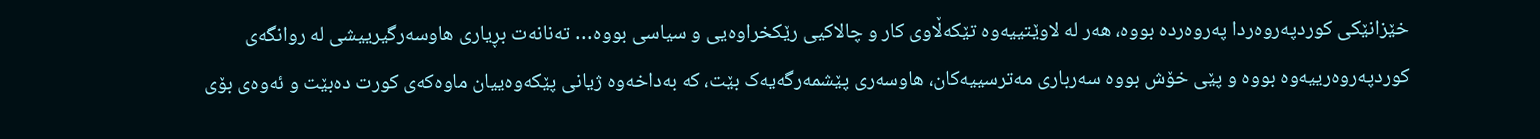خێزانێکی کوردپەروەردا پەروەردە بووە، هەر لە لاوێتییەوە تێکەڵاوی کار و چالاکیی رێکخراوەیی و سیاسی بووە… تەنانەت بڕیاری هاوسەرگیرییشی لە روانگەی کوردپەروەرییەوە بووە و پێی خۆش بووە سەرباری مەترسییەکان، هاوسەری پێشمەرگەیەک بێت، کە بەداخەوە ژیانی پێکەوەییان ماوەکەی کورت دەبێت و ئەوەی بۆی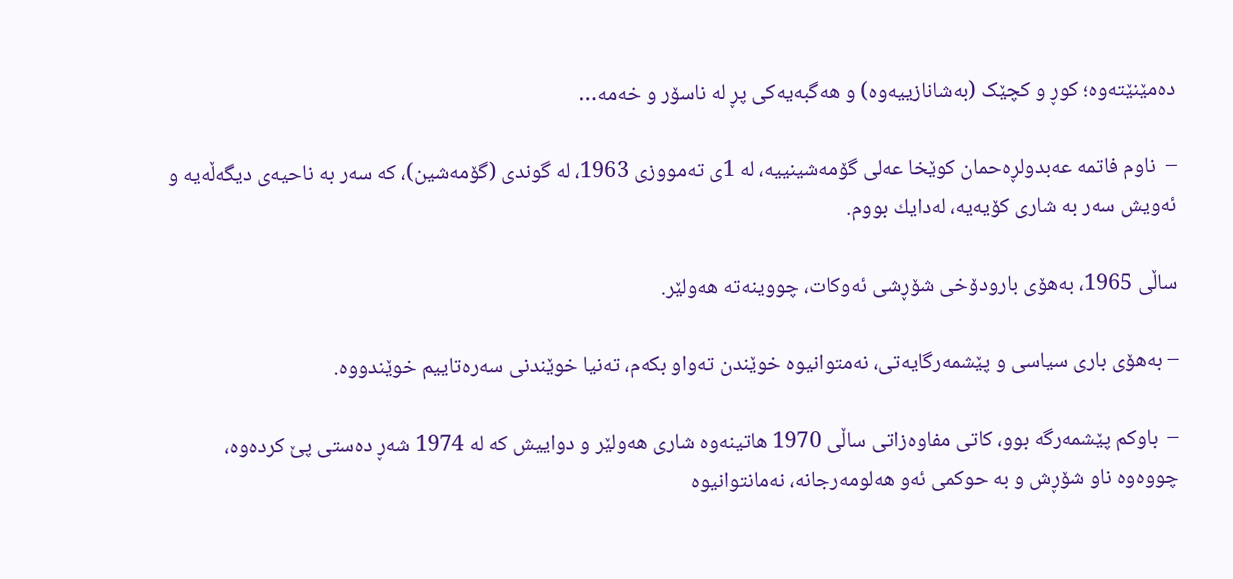دەمێنێتەوە؛ کوڕ و کچێک (بەشانازییەوە) و هەگبەیەکی پڕ لە ناسۆر و خەمە…

–  ناوم فاتمە‌ عە‌بدولڕە‌حمان كوێخا عە‌لی گۆمە‌شینییە، لە 1ی تەمووزی 1963، لە گوندی (گۆمە‌شین)، كە ‌سە‌ر بە‌ ناحیە‌ی دیگە‌ڵە‌یە‌ و ئە‌ویش سە‌ر بە‌ شاری كۆیە‌یە، ‌لە‌دایك بووم.

ساڵی 1965، بەهۆی بارودۆخی شۆڕشی ئە‌وكات، چووینەتە‌ هە‌ولێر.

– بەهۆی باری سیاسی و پێشمە‌رگایە‌تی، نە‌متوانیوە خوێندن تە‌واو بكە‌م، تە‌نیا خوێندنی سە‌رە‌تاییم خوێندووە.

–  باوكم پێشمە‌رگە ‌بوو، كاتی مفاوە‌زاتی ساڵی 1970 هاتینە‌وە‌ شاری هە‌ولێر و دواییش كە ‌لە‌ 1974 شە‌ڕ دە‌ستی پێ كردە‌وە،‌ چووە‌وە‌ ناو شۆڕش و بە‌ حوكمی ئە‌و هە‌لومە‌رجانە،‌ نە‌مانتوانیوە‌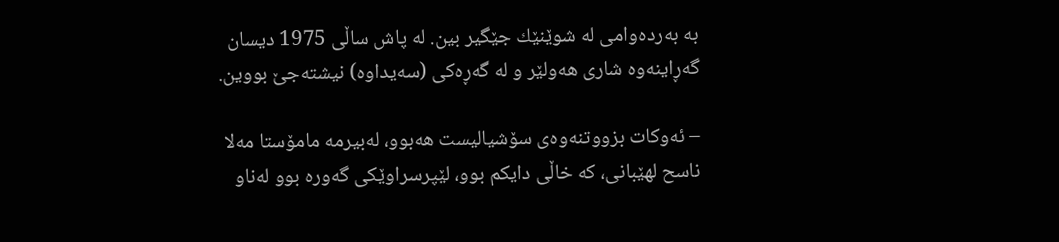بە ‌بە‌ردە‌وامی لە‌ شوێنێك جێگیر بین. لە‌ پاش ساڵی 1975 دیسان گەڕاینەوە‌ شاری هە‌ولێر و لە‌ گە‌ڕە‌كی (سە‌یداوە‌) نیشتەجێ بووین.

– ئە‌وكات بزووتنە‌وە‌ی سۆشیالیست هە‌بوو، لە‌بیرمە‌ مامۆستا مە‌لا ناسح لهێبانی، كە‌ خاڵی دایكم بوو، لێپرسراوێکی گەورە بوو لە‌ناو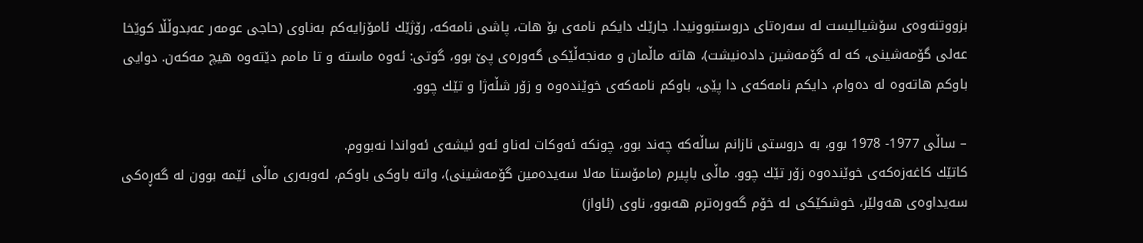بزووتنە‌وە‌‌ی سۆشیالیست لە سە‌رە‌تای دروستبوونیدا. جارێك دایکم نامە‌‌ی بۆ هات، پاشی نامە‌كە‌، رۆژێك ئامۆزایە‌كم بە‌ناوی (حاجی عومە‌ر عەبدوڵڵا‌ كوێخا عە‌لی گۆمە‌شینی، كە ‌لە‌ گۆمە‌شین دادە‌نیشت)، هاتە‌ ماڵمان و مە‌نجە‌ڵێكی گە‌ورە‌ی پێ بوو، گوتی: ئە‌وە‌ ماستە‌ و ‌تا مامم دێتە‌وە‌ هیچ مە‌كە‌ن. دوایی باوکم هاتە‌وە‌ لە ‌دە‌وام، دایكم نامە‌كە‌ی دا پێی، باوکم نامە‌كە‌ی خوێندە‌وە‌ و زۆر شڵە‌ژا و تێك چوو.

– ساڵی 1977- 1978 بوو، بە ‌دروستی نازانم ساڵە‌كە ‌چە‌ند بوو، چونكە‌ ئە‌وكات لە‌ناو ئە‌و ئیشە‌ی ئە‌واندا نە‌بووم.
كاتێك كاغە‌زە‌كە‌ی خوێندە‌وە زۆر تێك چوو. ماڵی باپیرم (مامۆستا مە‌لا سە‌یدە‌مین گۆمە‌شینی)، واتە‌ باوكی باوکم، لەوبە‌ری ماڵی ئێمە ‌بوون لە‌ گە‌ڕە‌كی سە‌یداوە‌ی هە‌ولێر، خوشكێكی لە‌ خۆم گە‌ورە‌ترم هە‌بوو، ناوی (ئاواز)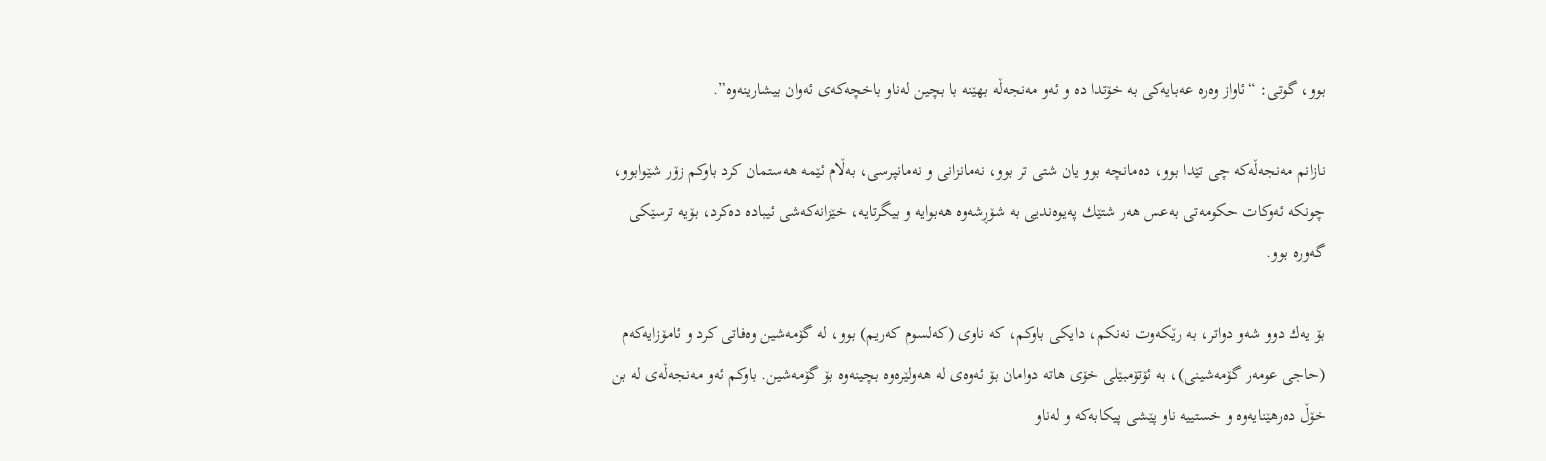بوو، گوتی: “ئاواز وە‌رە‌ عە‌بایە‌كی بە‌ خۆتدا دە‌ و ئە‌و مە‌نجە‌ڵە‌ بهێنە‌ با بچین لە‌ناو باخچەکە‌ی ئە‌وان بیشارینە‌وە”.

نازانم مەنجەڵەکە چی تێدا بوو، دە‌مانچە‌ بوو یان شتی تر بوو، نە‌مانزانی و نە‌مانپرسی، بە‌ڵام ئێمە‌ هە‌ستمان كرد باوکم زۆر شێوابوو، چونكە‌ ئە‌وكات حكومە‌تی بە‌عس هە‌ر شتێك پە‌یوە‌ندیی بە ‌شۆڕشە‌وە‌ هە‌بوایە‌ و بیگرتایە، خێزانەکەشی ئیبادە‌ دە‌كرد، بۆیە‌ ترسێكی گە‌ورە‌ بوو.

بۆ یە‌ك دوو شە‌و دواتر، بە ‌رێكە‌وت نە‌نكم، دایكی باوكم، كە‌ ناوی (كە‌لسوم كە‌ریم) بوو، لە‌ گۆمە‌شین وە‌فاتی كرد و ئامۆزایە‌كە‌م (حاجی عومە‌ر گۆمەشینی)، بە ئۆتۆمبێلی خۆی هاتە‌ دوامان بۆ ئە‌وە‌ی لە‌ هە‌ولێرە‌وە‌ بچینە‌وە‌ بۆ گۆمە‌شین. باوکم ئە‌و مە‌نجە‌ڵە‌ی لە‌ بن خۆڵ دە‌رهێنایەوە و خستییە‌ ناو پێشی پیكابە‌كە‌ و لەناو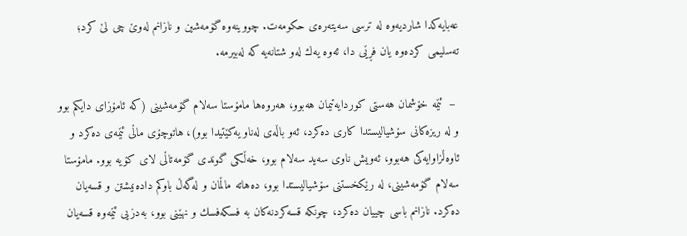عە‌بایە‌كدا شاردیە‌وە‌ لە ‌ترسی سە‌یتە‌رە‌ی حكومە‌ت. چووینە‌وە‌ گۆمە‌شین و نازانم لە‌وێ چی لێ كرد؛ تە‌سلیمی كردە‌وە‌ یان فڕێی دا، ئە‌وە‌ یە‌ك لەو شتانە‌یە كە‌ لە‌بیرمە.

 –  ئێمە‌ خۆشمان هە‌ستی كوردایە‌تیمان هە‌بوو، هەروەها مامۆستا سە‌لام گۆمە‌شینی (كە ‌ئامۆزای دایكم بوو و لە‌ ریزە‌كانی سۆشیالیستدا كاری دە‌كرد، ئە‌و باڵە‌ی لە‌ناو یە‌كێتیدا بوو)، هاتوچۆی ماڵی ئێمە‌ی دە‌كرد و ئاوە‌ڵزاوایە‌كی هە‌بوو، ئە‌ویش ناوی سە‌ید سە‌لام بوو، خە‌ڵكی گوندی گۆمە‌تاڵی لای كۆیە‌ بوو. مامۆستا سە‌لام گۆمە‌شینی، لە رێکخستنی سۆشیالیستدا بوو، دە‌هاتە ماڵمان و لەگە‌ڵ باوکم دادە‌نیشتن و قسە‌یان دە‌كرد. نازانم باسی چییان دە‌كرد، چونكە‌ قسەكردنە‌كان بە‌ فسكەفسك و نهێنی بوو، بە‌دزیی ئێمەوە قسە‌یان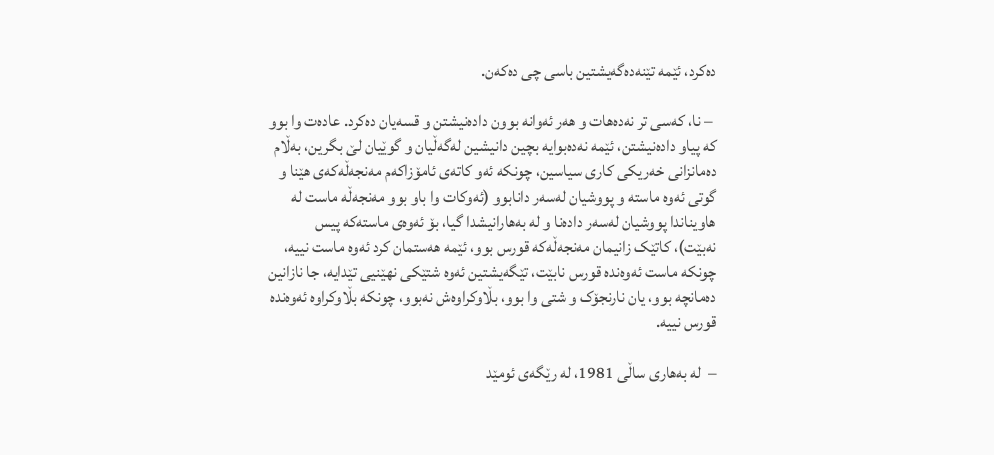دە‌كرد، ئێمە‌ تێنە‌دە‌گە‌یشتین باسی چی دە‌كە‌ن.

 – نا، كە‌سی تر نە‌دە‌هات و هە‌ر ئە‌وانە ‌بوون دادە‌نیشتن و قسە‌یان دە‌كرد. عادە‌ت وا بوو كە ‌پیاو دادە‌نیشتن، ئێمە‌ نە‌دە‌بوایە‌ بچین دانیشین لەگە‌ڵیان و گوێیان لێ بگرین، ‌بە‌ڵام دە‌مانزانی خە‌ریكی كاری سیاسین، چونكە‌ ئەو كاتەی‌ ئامۆزاكە‌م مە‌نجە‌ڵە‌كە‌ی هێنا و گوتی ئە‌وە‌ ماستە‌ و پووشیان لە‌سە‌ر دانابوو (ئە‌وكات وا باو بوو مە‌نجە‌ڵە‌ ماست لە‌ هاویناندا پووشیان لە‌سە‌ر دادە‌نا و لە‌ بە‌هارانیشدا گیا، بۆ ئە‌وە‌ی ماستەكە ‌پیس نە‌بێت)، ‌كاتێک زانیمان مە‌نجە‌ڵە‌كە‌ قورس بوو، ئێمە‌ هە‌ستمان كرد ئە‌وە‌ ماست نییە، چونكە‌ ماست ئە‌وە‌ندە‌ قورس نابێت، تێگە‌یشتین ئە‌وە ‌شتێكی نهێنیی تێدایە،‌ جا نازانین دە‌مانچە‌ بوو، یان نارنجۆک‌ و شتی وا بوو، بڵاوكراوە‌ش نە‌بوو، چونكە‌ بڵاوكراوە‌ ئە‌وە‌ندە‌ قورس نییە.

–  لە ‌بە‌هاری ساڵی 1981، لە‌ رێگە‌ی ئومێد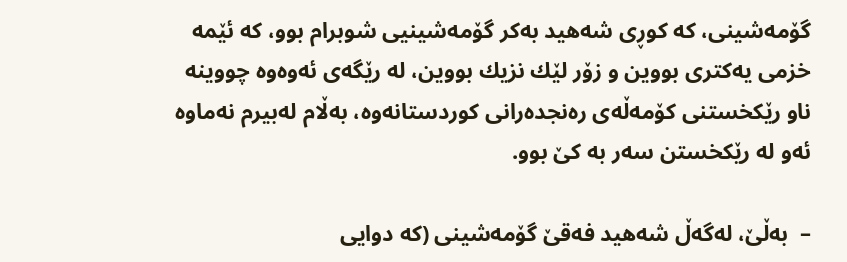گۆمە‌شینی، كە‌ كوڕی شە‌هید بە‌كر گۆمە‌شینیی شوبرام بوو، کە ئێمە‌ خزمی یە‌كتری بووین و زۆر لێك نزیك بووین، لە ‌رێگە‌ی ئە‌وە‌وە‌ چووینە‌ ناو رێكخستنی كۆمە‌ڵە‌ی رە‌نجدە‌رانی كوردستانەوە، بەڵام لە‌بیرم نە‌ماوە‌ ئە‌و لە‌ رێكخستن سە‌ر بە ‌كێ بوو.

–  بە‌ڵێ، لەگەڵ شەهید فەقێ گۆمەشینی (كە‌ دوایی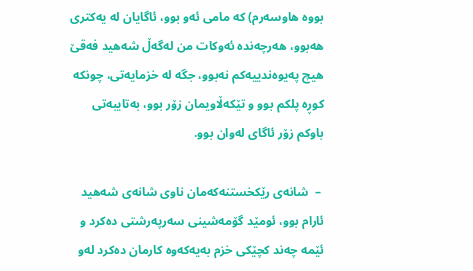بووە‌ هاوسە‌رم) کە مامی ئەو بوو، ئاگایان لە‌ یە‌كتری هە‌بوو، هە‌رچە‌ندە‌ ئە‌وكات من لە‌گە‌ڵ شە‌هید فە‌قێ هیچ پە‌یوە‌ندییە‌كم نە‌بوو، جگە‌ لە‌ خزمایە‌تی، چونكە‌ كوڕە‌ پلكم بوو و تێكە‌ڵاویمان زۆر بوو، بەتایبەتی باوکم زۆر ئاگای لە‌وان بوو.

 –  شانە‌ی رێکخستنەکەمان ناوی شانەی شە‌هید ئارام بوو، ئومێد گۆمە‌شینی سە‌رپە‌رشتی دە‌كرد و ئێمە‌ چە‌ند كچێكی خزم بە‌یە‌كە‌وە‌ كارمان دە‌كرد لە‌و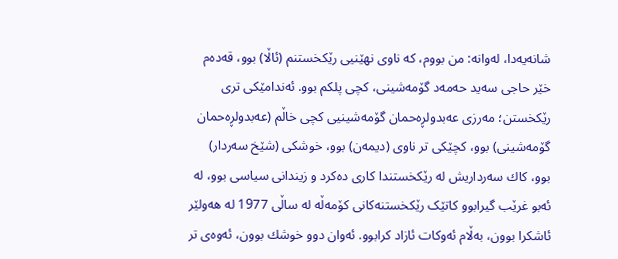شانە‌یەدا،‌ لەوانە: من بووم، كە ‌ناوی نهێنیی رێكخستنم (ئاڵا) بوو، قە‌دە‌م خێر حاجی سە‌ید حە‌مە‌د گۆمە‌شینی، كچی پلكم بوو. ئە‌ندامێكی تری رێكخستن؛ مە‌رزی عە‌بدولڕە‌حمان گۆمە‌شینیی ‌كچی خاڵم (عە‌بدولڕەحمان گۆمە‌شینی) بوو، كچێكی تر ناوی (دیمە‌ن) بوو، خوشكی (شێخ سە‌ردار) بوو، كاك سە‌رداریش لە‌ رێكخستندا كاری دە‌كرد و زیندانی سیاسی بوو، لە‌ ئە‌بو غرێب گیرابوو كاتێک رێكخستنە‌كانی كۆمە‌ڵە‌ لە ساڵی 1977 لە‌ هە‌ولێر ئاشكرا بوون، بە‌ڵام ئە‌وكات ئازاد كرابوو. ئە‌وان دوو خوشك بوون، ئە‌وە‌‌ی تر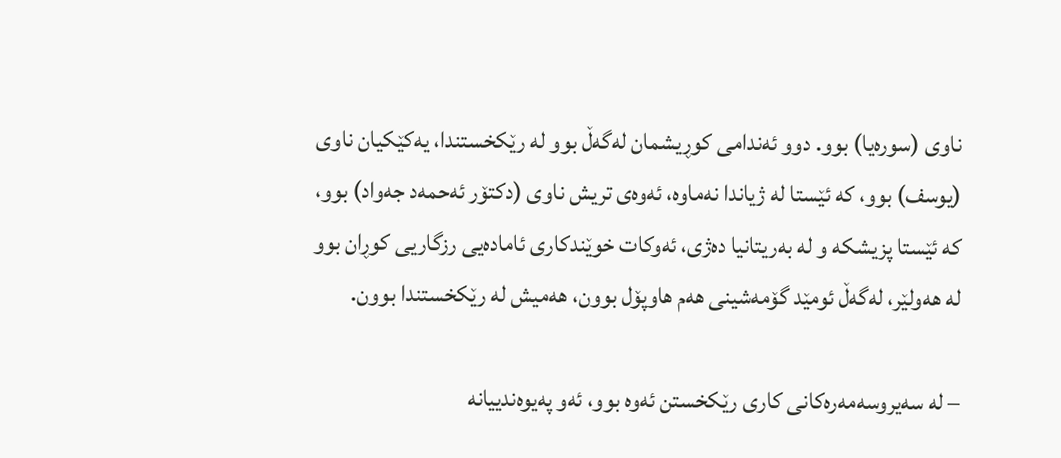ناوی (سورە‌یا) بوو. دوو ئە‌ندامی كوڕیشمان لەگە‌ڵ بوو لە رێکخستندا، یە‌كێكیان ناوی (یوسف) بوو، كە ‌ئێستا لە‌ ژیاندا نە‌ماوە‌، ئە‌وە‌ی تریش ناوی (دكتۆر ئە‌حمە‌د جە‌واد) بوو، كە ‌ئێستا پزیشكە‌ و لە‌ بە‌ریتانیا دە‌ژی، ئەوکات خوێندكاری ئامادە‌یی رزگاریی كوڕان بوو لە‌ هە‌ولێر، لەگەڵ ئومێد گۆمە‌شینی هە‌م هاوپۆل بوون، هە‌میش لە ‌رێكخستندا بوون.

– لە ‌سەیروسە‌مە‌رە‌كانی كاری رێكخستن ئە‌وە‌ بوو، ئە‌و پە‌یوە‌ندییانە‌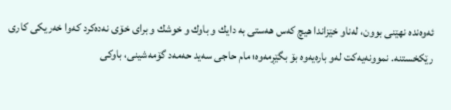ئە‌وە‌ندە‌ نهێنی بوون، لەناو خێزاندا هیچ كە‌س هە‌ستی بە‌ دایك و باوك و خوشك و برای خۆی نە‌دە‌كرد كە‌وا خە‌ریكی كاری رێكخستنە. نموونە‌یە‌كت لە‌و بارە‌یە‌وە‌ بۆ بگێڕمە‌وە؛‌ مام حاجی سە‌ید حە‌مە‌د گۆمە‌شینی، باوكی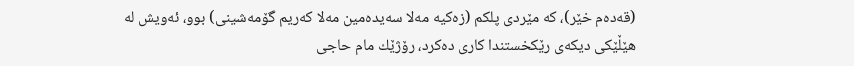(قە‌دە‌م خێر)، كە ‌مێردی پلكم (زە‌كیە‌ مە‌لا سە‌یدە‌مین مە‌لا كە‌ریم گۆمە‌شینی) بوو، ئە‌ویش لە‌ هێڵێكی دیكە‌ی رێكخستندا كاری دە‌كرد، رۆژێك مام حاجی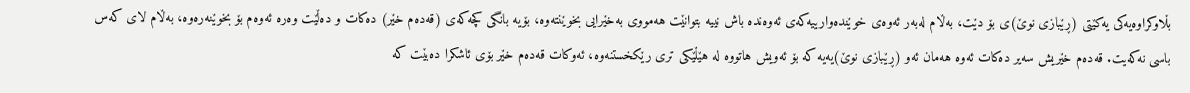بڵا‌وكراوە‌یە‌كی یەكێتی (ڕێبازی نوێ)ی بۆ دێت، بە‌ڵام لە‌بە‌ر ئە‌وە‌ی خوێندە‌وارییە‌كە‌ی ئە‌وە‌ندە‌ باش نییە‌ بتوانێت هە‌مووی بە‌خێرایی بخوێنتە‌وە،‌ بۆیە‌ بانگی كچە‌كە‌ی (قە‌دە‌م خێر) دە‌كات و دە‌ڵێت وە‌رە‌ ئە‌وە‌م بۆ بخوێنە‌رەوە،‌ بە‌ڵام لای كە‌س باسی نە‌كە‌یت. قە‌دە‌م خێریش سە‌یر دە‌كات ئە‌وە‌ هە‌مان ئە‌و (ڕێبازی نوێ)یەیە‌ كە ‌بۆ ئە‌ویش هاتووە‌ لە‌ هێڵێكی تری رێکخستنە‌وە،‌ ئە‌وكات قە‌دە‌م خێر بۆی ئاشكرا دە‌بێت كە‌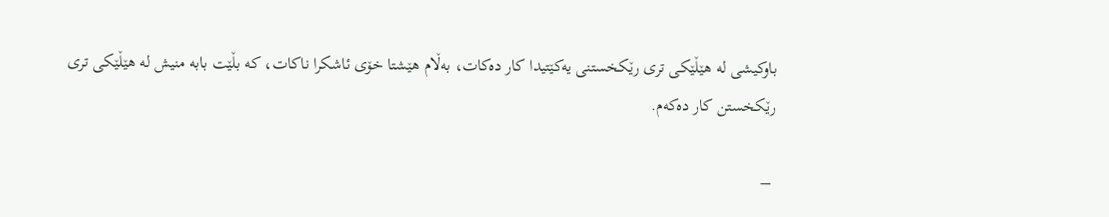باوكیشی لە‌ هێڵێكی تری رێكخستنی یە‌كێتیدا كار دە‌كات، بە‌ڵام هێشتا خۆی ئاشكرا ناكات، كە ‌بڵێت بابە‌ منیش لە‌ هێڵێكی تری رێكخستن كار دە‌كە‌م.

 –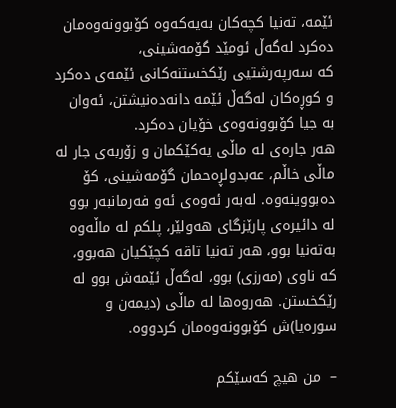ئێمە‌، تە‌نیا كچە‌كان بە‌یە‌كە‌وە‌ كۆبوونە‌وە‌مان دە‌كرد لە‌گەڵ ئومێد گۆمە‌شینی، كە ‌سە‌رپە‌رشتیی رێكخستنە‌كانی ئێمە‌ی دە‌كرد و كوڕە‌كان لەگەڵ ئێمە‌ دانە‌دە‌نیشتن، ئە‌وان بە ‌جیا كۆبوونە‌وە‌ی خۆیان دە‌كرد.
هە‌ر جارە‌ی لە‌ ماڵی یە‌كێكمان و زۆربەی جار لە‌ ماڵی خاڵم، عە‌بدولڕە‌حمان گۆمە‌شینی، کۆ دەبووینەوە. لە‌بە‌ر ئە‌وە‌ی ئە‌و فە‌رمانبە‌ر بوو لە‌ دائیرە‌ی پارێزگای هە‌ولێر، پلكم لە ‌ماڵەوە بە‌تە‌نیا بوو، هە‌ر تە‌نیا تاقە‌ كچێكیان هە‌بوو، كە ‌ناوی (مە‌رزی) بوو، لەگەڵ ئێمە‌ش بوو لە‌ رێکخستن. هەروەها ‌لە ‌ماڵی (دیمە‌ن و سورە‌یا)ش كۆبوونە‌وە‌مان كردووە‌.

–  من هیچ کەسێکم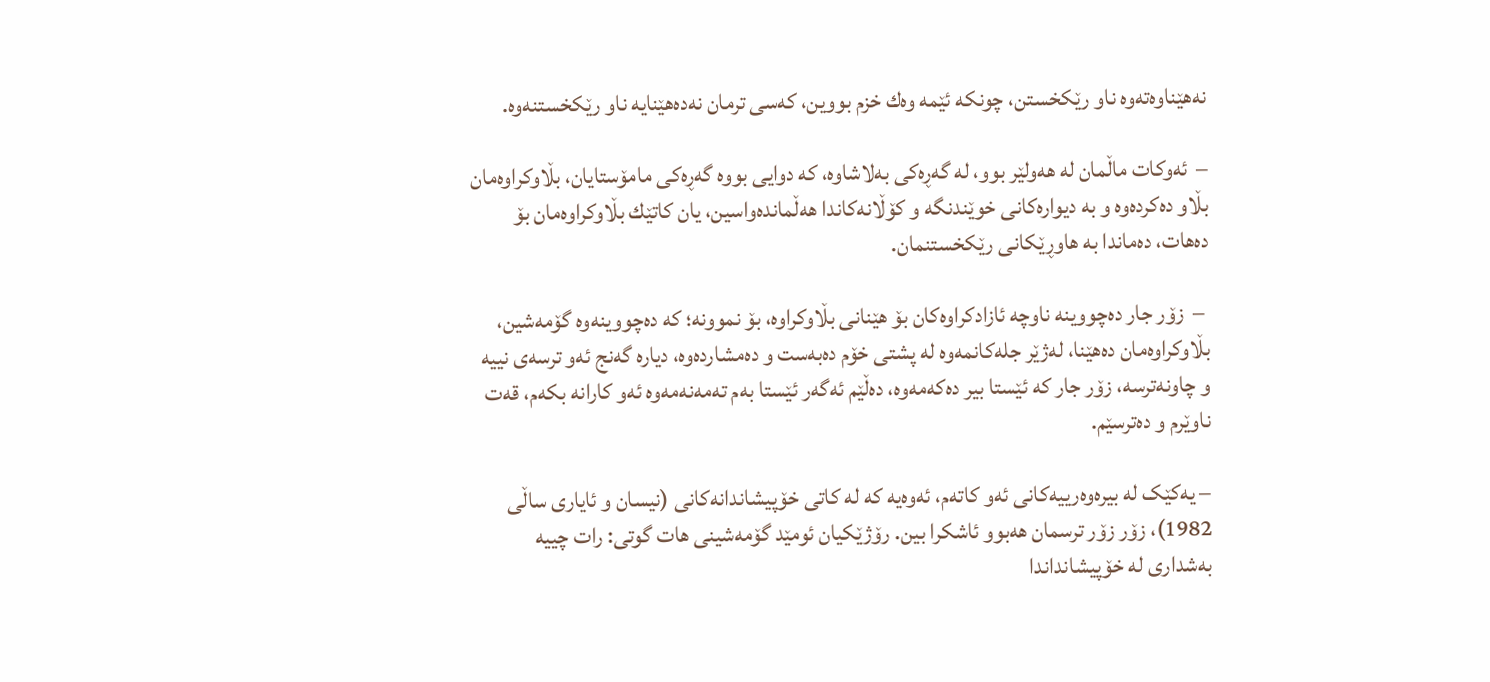نەهێناوەتەوە ناو رێکخستن، چونکە ئێمە‌ وە‌ك خزم بووین، كە‌سی ترمان نەدە‌هێنایە‌ ناو رێکخستنەوە.

–  ئە‌وكات ماڵمان لە‌ هە‌ولێر بوو، لە گە‌ڕە‌كی بە‌لاشاوە‌، كە‌ دوایی ‌بووە‌ گە‌ڕە‌كی مامۆستایان، بڵاوكراوە‌مان بڵاو دە‌كردە‌وە‌ و بە‌ دیوارە‌كانی خوێندنگە و كۆڵانە‌كاندا هە‌ڵماندە‌واسین، یان كاتێك بڵاوكراوە‌مان بۆ دە‌هات، دە‌ماندا بە‌ هاوڕێكانی رێكخستنمان.

 –  زۆر جار دەچووینە ناوچە ئازادکراوەکان بۆ هێنانی بڵاوکراوە، بۆ نموونە؛ كە‌ دە‌چووینە‌وە‌ گۆمە‌شین، بڵاوكراوەمان دە‌هێنا،‌ لە‌ژێر جلە‌كانمە‌وە‌ لە ‌پشتی خۆم دە‌بە‌ست و دە‌مشاردە‌وە، دیارە گە‌نج ئە‌و ترسە‌ی نییە‌ و چاونەترسە، زۆر جار كە‌ ئێستا بیر دە‌كە‌مە‌وە‌، دە‌ڵێم ئە‌گە‌ر ئێستا بە‌م تە‌مە‌نە‌مەوە ئەو كارانە‌ بكە‌م، قە‌ت ناوێرم و دە‌ترسێم.

– یەکێک لە بیرەوەرییەکانی ئەو کاتەم، ئەوەیە کە لە ‌كاتی خۆپیشاندانە‌كانی (نیسان و ئایاری ساڵی 1982)، زۆر زۆر ترسمان هە‌بوو ئاشکرا بین. رۆژێكیان ئومێد گۆمە‌شینی هات گوتی: رات چییە‌ بەشداری لە‌ خۆپیشانداندا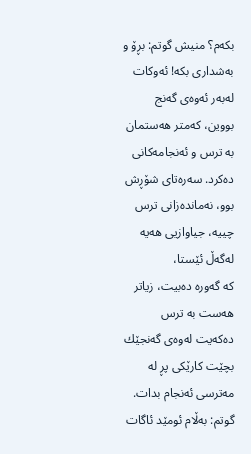بكە‌م؟ ‌منیش گوتم: بڕۆ و بە‌شداری بكە‌! ئە‌وكات لە‌بە‌ر ئە‌وە‌ی گە‌نج بووین، كە‌متر هە‌ستمان بە ‌ترس و ئە‌نجامە‌كانی دە‌كرد. سە‌رە‌تای شۆڕش بوو، نە‌ماندە‌زانی ترس چییە‌، جیاوازیی هە‌یە‌ لەگەڵ ئێستا، كە ‌گە‌ورە ‌دە‌بیت، زیاتر هە‌ست بە‌ ترس دە‌كە‌یت لە‌وە‌ی گە‌نجێك بچێت كارێكی پڕ لە‌ مە‌ترسی ئە‌نجام بدات. گوتم: بەڵام ئومێد ئاگات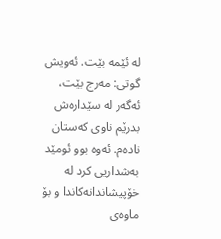لە‌ ئێمە ‌بێت. ئە‌ویش گوتی: مەرج بێت، ئە‌گە‌ر لە ‌سێدارە‌ش بدرێم ناوی كە‌ستان نادە‌م. ئە‌وە ‌بوو ئومێد بە‌شداریی كرد لە‌ خۆپیشاندانە‌كاندا و بۆ ماوە‌ی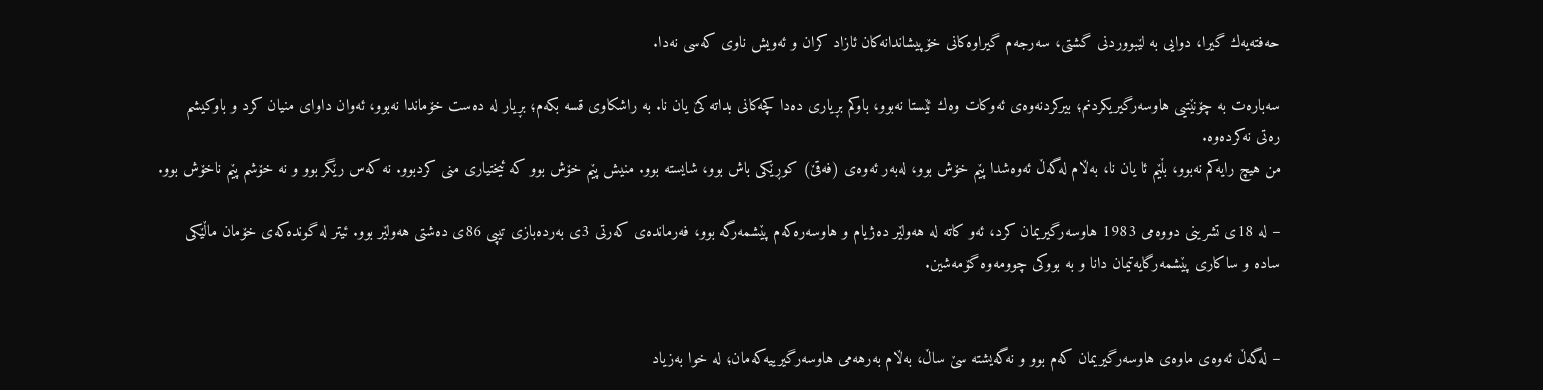حە‌فتە‌یە‌ك گیرا، دوایی بە‌ لێبووردنی گشتی، سە‌رجە‌م گیراوە‌كانی خۆپیشاندانەکان ئازاد كران و ئە‌ویش ناوی كە‌سی نە‌دا.

سەبارەت بە چۆنێتیی هاوسەرگیریکردنم؛ بیركردنە‌وە‌ی ئە‌وكات وە‌ك ئێستا نە‌بوو، باوکم بڕیاری دە‌دا كچە‌كانی بداتە‌ كێ یان نا. بە راشکاوی قسە بكە‌م؛ بڕیار لە‌ دە‌ست‌ خۆماندا نە‌بوو، ئە‌وان داوای منیان كرد و باوکیشم رە‌تی نە‌كردە‌وە‌.
من هیچ رایە‌كم نە‌بوو، بڵێم ئا یان نا، بە‌ڵام لە‌گە‌ڵ ئە‌وە‌شدا پێم خۆش بوو، لەبە‌ر ئە‌وە‌ی (فە‌قێ) كوڕێكی باش بوو، شایستە ‌بوو. منیش پێم خۆش بوو كە‌ ئیختیاری منی كردبوو. نە ‌كە‌س رێگر بوو و ‌نە‌ خۆشم پێم ناخۆش بوو.

– لە 18ی تشرینی دووەمی 1983 هاوسە‌رگیریمان كرد، ئە‌و كاتە‌ لە‌ هە‌ولێر دە‌ژیام و هاوسە‌رە‌كە‌م پێشمە‌رگە ‌بوو، فە‌رماندە‌ی كە‌رتی 3ی بە‌ردە‌بازی تیپی 86ی دە‌شتی هە‌ولێر بوو. ئیتر لە‌ گوندە‌كە‌ی خۆمان ماڵێكی سادە ‌و ساكاری پێشمە‌رگایە‌تیمان دانا و بە ‌بووكی چوومە‌وە‌ گۆمە‌شین.


– لەگەڵ ئەوەی ماوەی هاوسەرگیریمان کەم بوو و نەگەیشتە سێ ساڵ، بەڵام بە‌رهە‌می هاوسە‌رگیرییە‌كە‌مان؛ لە‌ خوا بە‌زیاد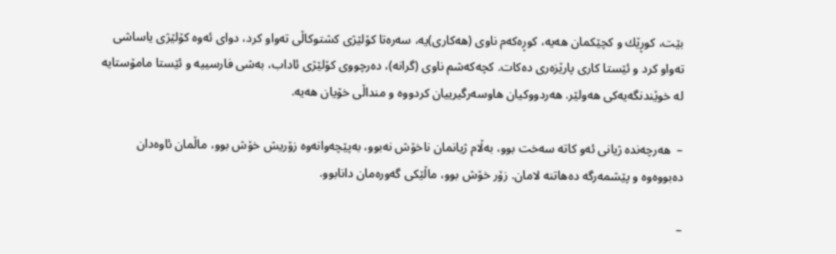بێت، كوڕێك و كچێكمان هە‌یە، كوڕە‌كە‌م ناوی (هە‌كاری)یە‌، سە‌رە‌تا كۆلێژی كشتوكاڵی تە‌واو كرد، دوای ئە‌وە‌ كۆلێژی یاساشی تە‌واو كرد و ئێستا كاری پارێزە‌ری دە‌كات. كچە‌كە‌شم ناوی (گرانە)، دە‌رچووی كۆلێژی ئاداب، بە‌شی فارسییە‌ و ئێستا مامۆستایە‌ لە‌ خوێندنگەیەکی هە‌ولێر. هەردووکیان هاوسە‌رگیرییان کردووە و منداڵی خۆیان هەیە.

–  هەرچەندە ژیانی ئەو کاتە سەخت بوو، بەڵام ژیانمان ناخۆش نە‌بوو،‌ بە‌پێچە‌وانە‌وە زۆریش خۆش بوو، ماڵمان ئاوە‌دان دە‌بووەوە ‌و پێشمە‌رگە‌ دە‌هاتنە‌ لامان. زۆر خۆش بوو، ماڵێكی گە‌ورە‌مان دانابوو.

–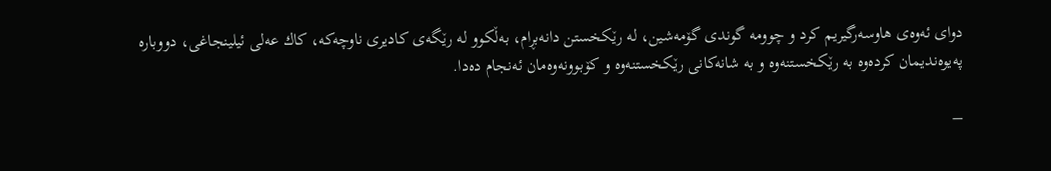دوای ئە‌وە‌ی هاوسە‌رگیریم كرد و چوومە‌ گوندی گۆمە‌شین، لە‌ رێكخستن دانە‌بڕام، بە‌ڵکوو‌ لە ‌رێگە‌ی كادیری ناوچە‌كە،‌ كاك عە‌لی ئیلینجاغی، دووبارە‌ پە‌یوە‌ندیمان كردە‌وە‌ بە ‌رێكخستنەوە و بە ‌شانە‌كانی رێكخستنەوە و كۆبوونە‌وە‌مان ئە‌نجام دە‌دا.

–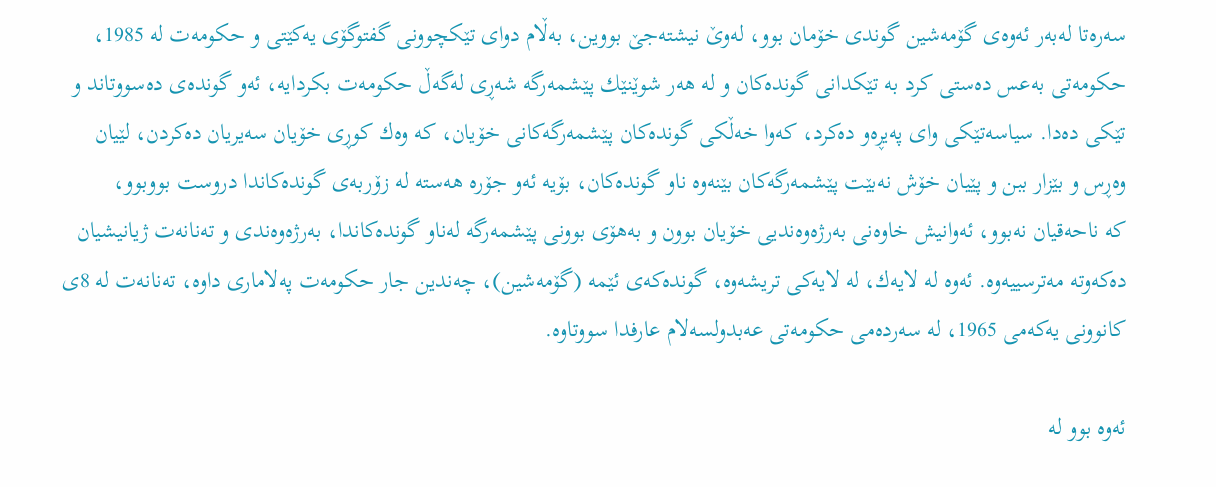سە‌رە‌تا لە‌بە‌ر ئە‌وە‌ی گۆمە‌شین گوندی خۆمان بوو، لەوێ نیشتە‌جێ بووین، بە‌ڵام دوای تێكچوونی گفتوگۆی یە‌كێتی و حكومە‌ت لە 1985، حكومە‌تی بە‌عس دە‌ستی كرد بە‌ تێكدانی گوندە‌كان و لە‌ هە‌ر شوێنێك پێشمە‌رگە‌ شە‌ڕی لەگەڵ حكومە‌ت بكردایە،‌ ئە‌و گوندە‌ی دە‌سووتاند و تێكی دە‌دا. سیاسە‌تێكی وای پە‌یڕە‌و دە‌كرد، كە‌وا خە‌ڵكی گوندە‌كان پێشمە‌رگە‌كانی خۆیان، كە ‌وە‌ك كوڕی خۆیان سە‌یریان دە‌كردن، لێیان وەڕ‌س و بێزار ببن و پێیان خۆش نە‌بێت پێشمە‌رگە‌كان بێنە‌وە‌ ناو گوندە‌كان، بۆیە‌ ئە‌و جۆرە‌ هە‌ستە‌ لە‌ زۆربە‌ی گوندە‌كاندا دروست بووبوو، كە ‌ناحە‌قیان نە‌بوو، ئە‌وانیش خاوە‌نی بە‌رژە‌وە‌ندیی خۆیان بوون و بەهۆی بوونی پێشمە‌رگە‌ لەناو گوندە‌كاندا، بە‌رژە‌وە‌ندی و تە‌نانە‌ت ژیانیشیان دە‌كە‌وتە‌ مە‌ترسییە‌وە. ئە‌وە ‌لە ‌لایە‌ك، لە ‌لایە‌كی تریشە‌وە،‌ گوندە‌كە‌ی ئێمە‌ (گۆمە‌شین)، چە‌ندین جار حكومە‌ت پە‌لاماری داوە،‌ تە‌نانە‌ت لە 8ی کانوونی یەکەمی 1965، لە‌ سە‌ردە‌می حكومە‌تی عەبدولسەلام عارفدا سووتاوە‌.

ئەوە بوو لە‌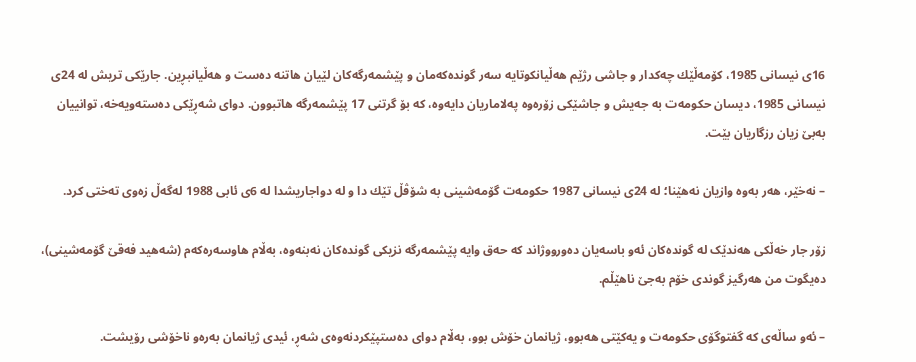16ی نیسانی 1985، كۆمە‌ڵێك چە‌كدار و جاشی رژێم هە‌ڵیانكوتایە‌ سە‌ر گوندە‌كە‌مان و پێشمە‌رگە‌كان لێیان هاتنە‌ دە‌ست و هە‌ڵیانبڕین. جارێكی تریش لە 24ی نیسانی 1985، دیسان حكومە‌ت بە‌ جە‌یش و جاشێكی زۆرە‌وە‌ پە‌لاماریان دایە‌وە، کە‌ بۆ گرتنی 17 پێشمە‌رگە‌ هاتبوون. دوای شە‌ڕێكی دە‌ستە‌ویە‌خە،‌ توانییان بە‌بێ زیان رزگاریان بێت.

– نەخێر، هەر بەوە وازیان نەهێنا؛ لە‌ 24ی نیسانی 1987 حكومە‌ت گۆمەشینی بە ‌شۆڤڵ تێك دا و لە دواجاریشدا لە‌ 6ی ئابی 1988 لەگەڵ زە‌وی تە‌ختی كرد.

زۆر جار خە‌ڵكی هەندێک لە گوندەکان ئەو باسە‌یان دە‌ورووژاند كە‌ حە‌ق وایە‌ پێشمە‌رگە‌ نزیكی گوندەکان نە‌بنە‌وە،‌ بەڵام هاوسە‌رە‌كە‌م (شەهید فە‌قێ گۆمە‌شینی)، دە‌یگوت من هە‌رگیز گوندی خۆم بە‌جێ ناهێڵم.

– ئە‌و ساڵە‌ی كە‌ گفتوگۆی حكومە‌ت و یە‌كێتی هە‌بوو، ژیانمان خۆش بوو، بەڵام دوای دە‌ستپێكردنە‌وە‌ی شە‌ڕ، ئیدی ژیانمان بە‌رە‌و ناخۆشی رۆیشت.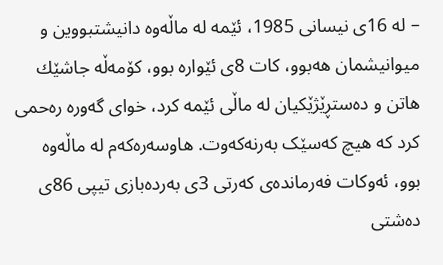– لە 16ی نیسانی 1985، ئێمە‌ لە ‌ماڵە‌وە‌ دانیشتبووین و میوانیشمان هە‌بوو، كات 8ی ئێوارە‌ بوو، كۆمە‌ڵە‌ جاشێك هاتن و دە‌ستڕێژێكیان لە‌ ماڵی ئێمە‌ كرد، خوای گە‌ورە‌ رە‌حمی كرد كە ‌هیچ كە‌سێک بە‌رنە‌كە‌وت. هاوسە‌رە‌كە‌م لە‌ ماڵە‌وە‌ بوو، ‌ئە‌وكات فە‌رماندە‌ی كە‌رتی 3ی بە‌ردە‌بازی تیپی 86ی دە‌شتی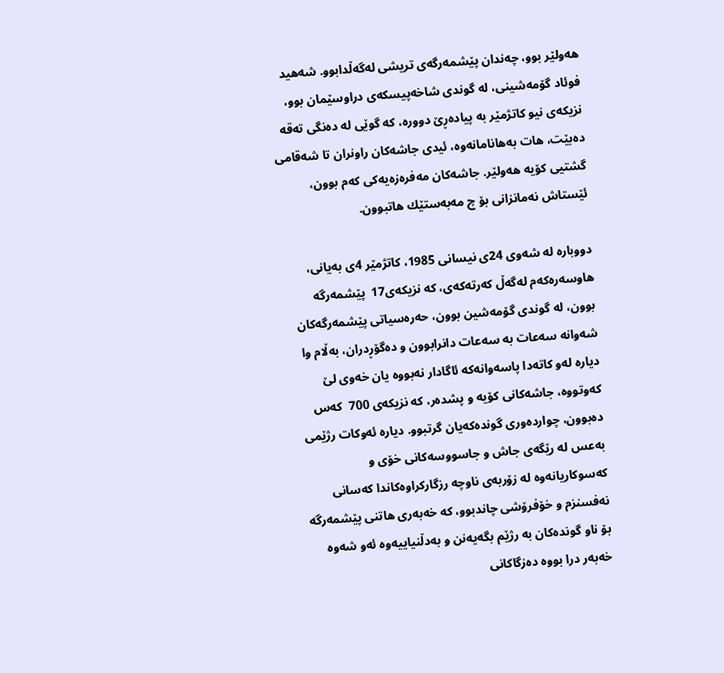هە‌ولێر بوو، ‌چە‌ندان پێشمە‌رگە‌ی تریشی لەگەڵدابوو. شە‌هید فوئاد گۆمە‌شینی، لە‌ گوندی شاخە‌پیسكە‌ی دراوسێمان بوو، نزیكە‌ی نیو کاتژمێر بە‌ پیادە‌ڕێ دوورە‌، كە ‌گوێی لە‌ دە‌نگی تە‌قە‌ دەبێت، هات بە‌هانامانە‌وە‌، ئیدی جاشە‌كان راونران تا شەقامی گشتیی كۆیە‌ هە‌ولێر. جاشە‌كان مە‌فرە‌زە‌یە‌كی كە‌م بوون، ئێستاش نە‌مانزانی بۆ چ مە‌بە‌ستێك هاتبوون.

دووبارە‌ لە ‌شە‌وی 24ی نیسانی 1985، كاتژمێر 4ی بە‌یانی، هاوسە‌رە‌كە‌م لە‌گەڵ كە‌رتە‌كە‌ی، كە ‌نزیكە‌ی17  پێشمە‌رگە‌ بوون، لە ‌گوندی گۆمە‌شین بوون، حە‌رە‌سیاتی پێشمەرگەکان شە‌وانە‌ سەعات بە‌ سەعات دانرابوون و دە‌گۆڕدران، بە‌ڵام وا دیارە لەو كاتەدا پاسەوانەکە ئاگادار نە‌بووە‌ یان خە‌وی لێ كە‌وتووە، ‌جاشە‌كانی كۆیە‌ و پشدە‌ر، کە نزیكە‌ی 700  كە‌س دە‌بوون، چواردە‌وری گوندە‌كە‌یان گرتبوو. دیارە‌ ئە‌وكات رژێمی بە‌عس لە‌ رێگە‌ی جاش و جاسووسە‌كانی خۆی و كە‌سوكاریانە‌وە‌ لە ‌زۆربە‌ی ناوچە‌ رزگاركراوە‌كاندا كە‌سانی نە‌فسنزم و خۆفرۆشی چاندبوو، كە ‌خە‌بە‌ری هاتنی پێشمە‌رگە‌ بۆ ناو گوندە‌كان بە ‌رژێم بگە‌یەنن و بە‌دڵنیاییە‌وە‌ ئە‌و شە‌وە‌ خە‌بە‌ر درا بووە‌ دە‌زگاكانی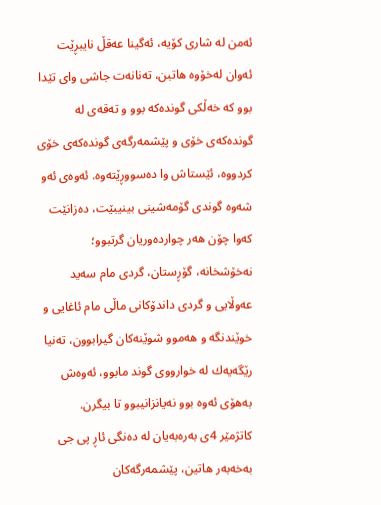ئە‌من لە‌ شاری كۆیە،‌ ئە‌گینا عە‌قڵ نایبڕێت ئە‌وان لە‌خۆوە‌ هاتبن، تە‌نانە‌ت جاشی وای تێدا بوو كە‌ خە‌ڵكی گوندە‌كە ‌بوو و‌ تە‌قە‌ی لە‌ گوندە‌كە‌ی خۆی و پێشمە‌رگە‌ی گوندە‌كە‌ی خۆی كردو‌وە‌، ئێستاش وا دە‌سووڕێتە‌وە‌. ئە‌وە‌ی ئەو شەوە گوندی گۆمە‌شینی بینیبێت، دە‌زانێت كە‌وا چۆن هە‌ر چواردە‌وریان گرتبوو؛ نەخۆشخانە، گۆڕستان، گردی مام سە‌ید عە‌وڵایی و گردی داندۆكانی ماڵی مام ئاغایی و خوێندنگە و هە‌موو شوێنە‌كان گیرابوون، تە‌نیا رێگەیە‌ك لە‌ خوارووی گوند مابوو، ئەوەش بەهۆی ئەوە بوو نە‌یانزانیبوو تا بیگرن.
كاتژمێر 4ی بەرەبەیان لە‌ دە‌نگی ئاڕ پی جی بە‌خە‌بە‌ر هاتین، پێشمە‌رگە‌كان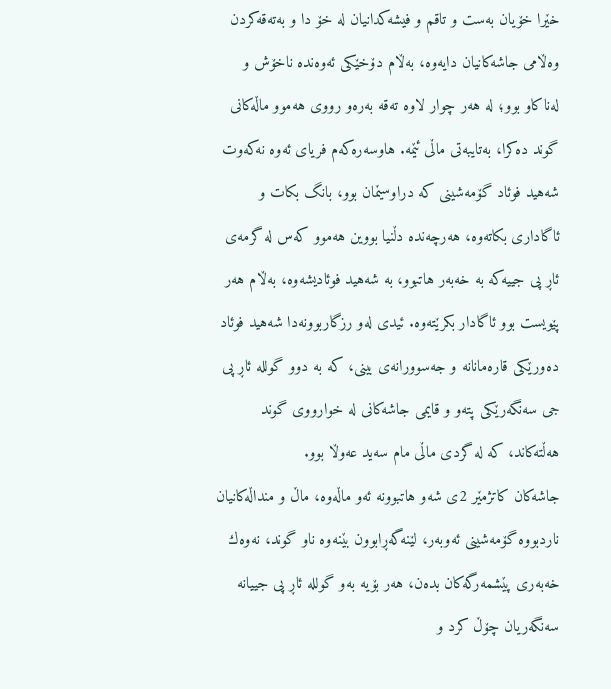خێرا خۆیان بە‌ست و تاقم و فیشە‌كدانیان لە‌ خۆ دا و بە‌تە‌قە‌كردن وە‌ڵامی جاشە‌كانیان دایە‌وە، بە‌ڵام دۆخێكی ئە‌وە‌ندە‌ ناخۆش و لە‌ناكاو بوو؛ لە ‌هە‌ر چوار لاوە‌ تە‌قە‌ بە‌رە‌و رووی هە‌موو ماڵە‌كانی گوند دە‌كرا، بە‌تایبە‌تی ماڵی ئێمە. هاوسە‌رە‌كە‌م فریای ئە‌وە‌ نە‌كە‌وت شەهید فوئاد گۆمە‌شینی كە‌ دراوسێمان بوو، بانگ بكات و ئاگاداری بكاتە‌وە‌، هە‌رچە‌ندە‌ دڵنیا بووین هە‌موو كە‌س لە‌ گرمە‌ی ئاڕ پی جییەکە بە‌ خە‌بە‌ر هاتبوو، بە ‌شە‌هید فوئادیشە‌وە،‌ بەڵام هەر پێویست بوو ئاگادار بكرێتە‌وە‌. ئیدی لە‌و رزگاربوونەدا شە‌هید فوئاد دە‌ورێكی قارە‌مانانە ‌و جە‌سوورانە‌ی بینی، كە‌ بە‌ دوو گوللە‌ ئاڕ پی جی سە‌نگە‌رێكی پتەو ‌و قایمی جاشە‌كانی لە‌ خوارووی گوند هە‌ڵتە‌كاند، كە لە ‌گردی ماڵی مام سە‌ید عە‌وڵا بوو.
جاشە‌كان كاتژمێر 2ی شە‌و هاتبوونە‌ ئە‌و ماڵە‌وە، ماڵ و منداڵە‌كانیان ناردبووە‌ گۆمە‌شینی ئە‌وبە‌ر، لێنە‌گە‌ڕابوون بێنە‌وە ‌ناو گوند، نە‌وە‌ك خە‌بە‌ری پێشمە‌رگە‌كان بدە‌ن، هە‌ر بۆیە‌ بە‌و گوللە‌ ئاڕ پی جییانە‌ سە‌نگە‌ریان چۆڵ كرد و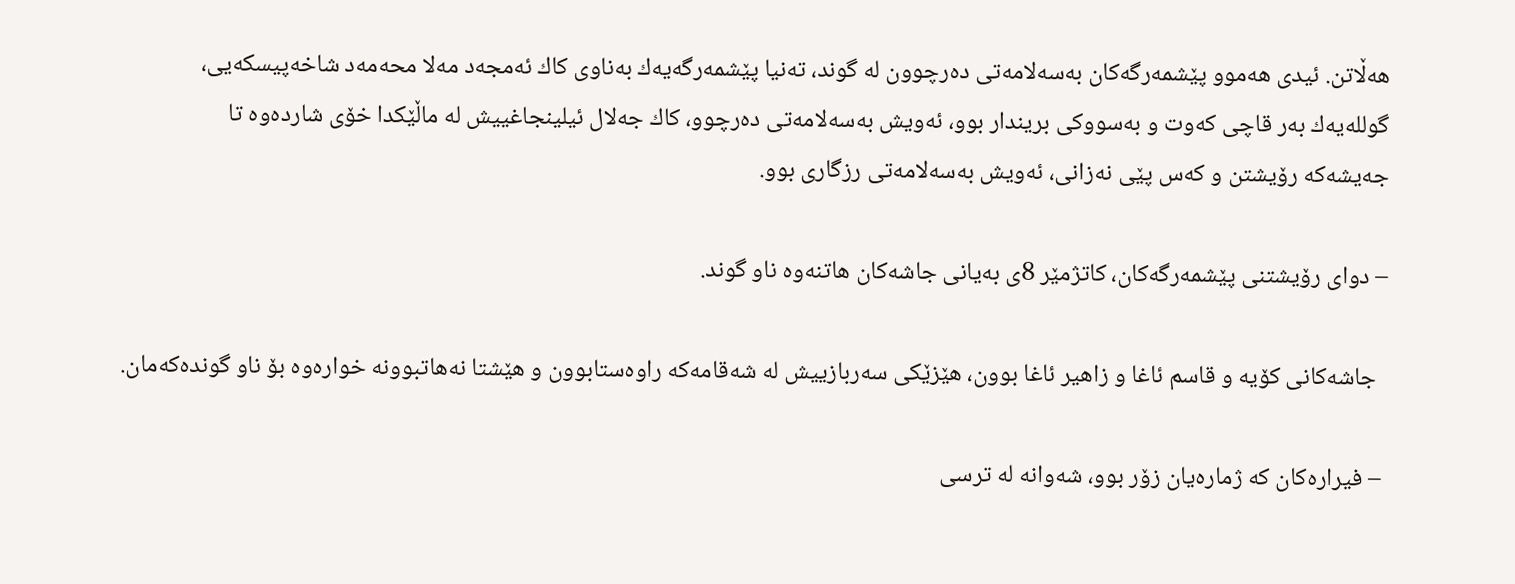هە‌ڵاتن. ئیدی هە‌موو پێشمە‌رگە‌كان بە‌سە‌لامە‌تی دە‌رچوون لە‌ گوند، تە‌نیا پێشمە‌رگە‌یە‌ك بە‌ناوی كاك ئە‌مجە‌د مە‌لا محە‌مە‌د شاخەپیسكە‌یی، گوللە‌یە‌ك بە‌ر قاچی كە‌وت و بە‌سووكی بریندار بوو، ئە‌ویش بە‌سە‌لامە‌تی دە‌رچوو، كاك جە‌لال ئیلینجاغییش لە‌ ماڵێكدا خۆی شاردە‌وە‌ تا جە‌یشە‌كە ‌رۆیشتن و كە‌س پێی نە‌زانی، ئە‌ویش بە‌سە‌لامە‌تی رزگاری بوو.

– دوای رۆیشتنی پێشمە‌رگە‌كان، كاتژمێر 8ی بە‌یانی جاشە‌كان هاتنەوە‌ ناو گوند.

  جاشە‌كانی كۆیە‌ و قاسم ئاغا و زاهیر ئاغا بوون، هێزێکی سەربازییش لە شەقامەکە راوە‌ستابوون و ‌هێشتا نەهاتبوونە‌ خوارە‌وە‌ بۆ ناو گوندە‌كە‌مان.

 – فیرارە‌كان كە ‌ژمارە‌یان زۆر بوو، شە‌وانە‌ لە‌ ترسی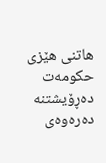هاتنی هێزی حكومە‌ت دە‌ڕۆیشتنە‌ دە‌رەوە‌ی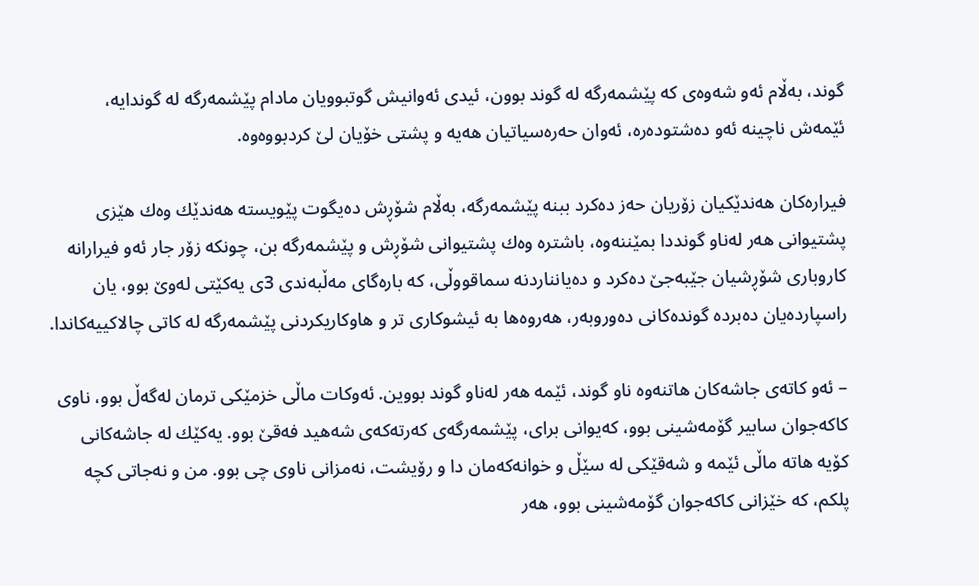گوند، بە‌ڵام ئە‌و شە‌وە‌ی كە‌ پێشمە‌رگە‌ لە‌ گوند بوون، ئیدی ئە‌وانیش گوتبوویان مادام پێشمە‌رگە‌ لە‌ گوندایە،‌ ئێمەش ‌ناچینە‌ ئە‌و دە‌شتودە‌رە،‌ ئە‌وان حە‌رە‌سیاتیان هە‌یە ‌و پشتی خۆیان لێ كردبووەوە.

فیرارە‌كان هە‌ندێكیان زۆریان حە‌ز دە‌كرد ببنە‌ پێشمە‌رگە،‌ بەڵام شۆڕش دە‌یگوت پێویستە‌ هە‌ندێك وە‌ك هێزی پشتیوانی هە‌ر لە‌ناو گونددا بمێننە‌وە،‌ باشترە وە‌ك پشتیوانی شۆڕش و پێشمە‌رگە بن،‌ چونكە‌ زۆر جار ئە‌و فیرارانە‌ كاروباری شۆڕشیان جێبە‌جێ دە‌كرد و دە‌یانناردنە‌ سماقووڵی، كە ‌بارە‌گای مە‌ڵبە‌ندی 3ی یە‌كێتی لە‌وێ بوو، یان راسپاردە‌یان دە‌بردە‌ گوندە‌كانی دە‌وروبە‌ر، هەروەها بە ‌ئیشوكاری تر و هاوكاریكردنی پێشمە‌رگە‌ لە‌ كاتی ‌چالاكییە‌كاندا.

– ئەو کاتەی جاشەکان هاتنەوە ناو گوند، ئێمە‌ هەر لەناو گوند بووین. ئە‌وكات ماڵی خزمێكی ترمان لە‌گەڵ بوو، ناوی كاكە‌جوان سابیر گۆمە‌شینی بوو، كە‌یوانی برای، پێشمە‌رگە‌ی كە‌رتە‌كە‌ی شەهید فە‌قێ بوو. یە‌كێك لە‌ جاشە‌كانی كۆیە ‌هاتە‌ ماڵی ئێمە‌ و شە‌قێكی لە‌ سێڵ و خوانە‌كە‌مان دا و رۆیشت، نە‌مزانی ناوی چی بوو. من و نە‌جاتی كچە‌ پلكم، كە ‌خێزانی كاكە‌جوان گۆمە‌شینی بوو، هە‌ر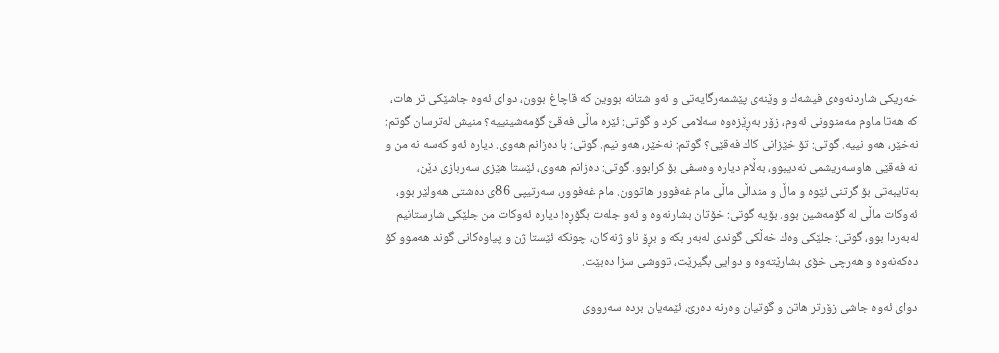خە‌ریكی شاردنە‌وە‌ی فیشەك و وێنە‌ی پێشمە‌رگایە‌تی و ئە‌و شتانە‌ بووین كە ‌قاچاغ بوون، دوای ئە‌وە‌ جاشێکی تر هات، کە هە‌تا ماوم مە‌منوونی ئە‌وم، زۆر بەڕێزە‌وە‌ سە‌لامی كرد و گوتی: ئێرە‌ ماڵی فە‌قێ گۆمە‌شینییە‌؟ منیش لە‌ترسان گوتم: نە‌خێر، هە‌و نییە. گوتی: تۆ خێزانی كاك فە‌قێی؟ گوتم: نە‌خێر، هە‌و نیم. گوتی: با دە‌زانم هە‌وی. دیارە‌ ئە‌و كە‌سە‌ نە ‌من و نە‌ فە‌قێی هاوسە‌ریشمی نە‌دیبوو، بە‌ڵام دیارە‌ وە‌سفی بۆ كرابوو. گوتی: دە‌زانم هە‌وی، ئێستا هێزی سەربازی دێن، بە‌تایبە‌تی بۆ گرتنی ئێوە ‌و ماڵ و منداڵی ماڵی مام غە‌فوور هاتوون. مام غە‌فوور، سە‌رتیپی 86ی دە‌شتی هە‌ولێر بوو، ئە‌وكات ماڵی لە‌ گۆمە‌شین بوو. بۆیە گوتی: خۆتان بشارنە‌وە‌ و ئە‌و جلە‌ت بگۆڕە‌! دیارە‌ ئە‌وكات من جلێكی شارستانیم لە‌بە‌ردا بوو، گوتی: جلێكی وە‌ك خەڵكی گوندی لە‌بە‌ر بكە و‌ بڕۆ ناو ژنە‌كان، چونكە‌ ئێستا ژن و پیاوە‌كانی گوند هە‌موو كۆ دە‌كە‌نە‌وە ‌و هە‌رچی خۆی بشارێتە‌وە‌ و دوایی بگیرێت، تووشی سزا دە‌بێت.

دوای ئە‌وە‌ جاشی زۆرتر هاتن و گوتیان وە‌رنە‌ دە‌رێ، ئێمە‌یان بردە‌ سە‌رووی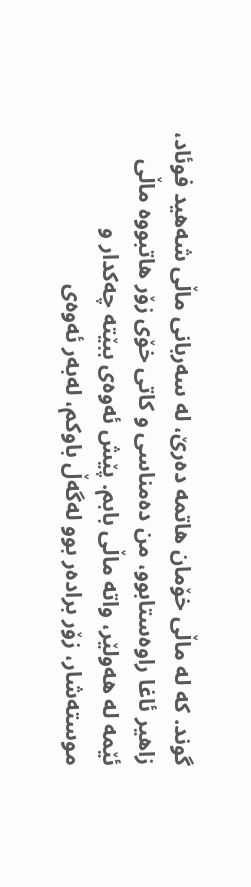گوند. كە‌ لە ‌ماڵی خۆمان هاتمە‌ دە‌رێ، لە‌ سە‌ربانی ماڵی شە‌هید فوئاد، زاهیر ئاغا راوە‌ستابوو، ‌من دە‌مناسی و كاتی خۆی زۆر هاتبووە‌ ماڵی ئێمە‌ لە‌ هە‌ولێر، واتە‌ ماڵی بابم. پێش ئە‌وە‌ی ببێتە‌ چە‌كدار و موستە‌شار، زۆر برادە‌ر بوو لە‌گەڵ باوکم، لە‌بە‌ر ئە‌وە‌ی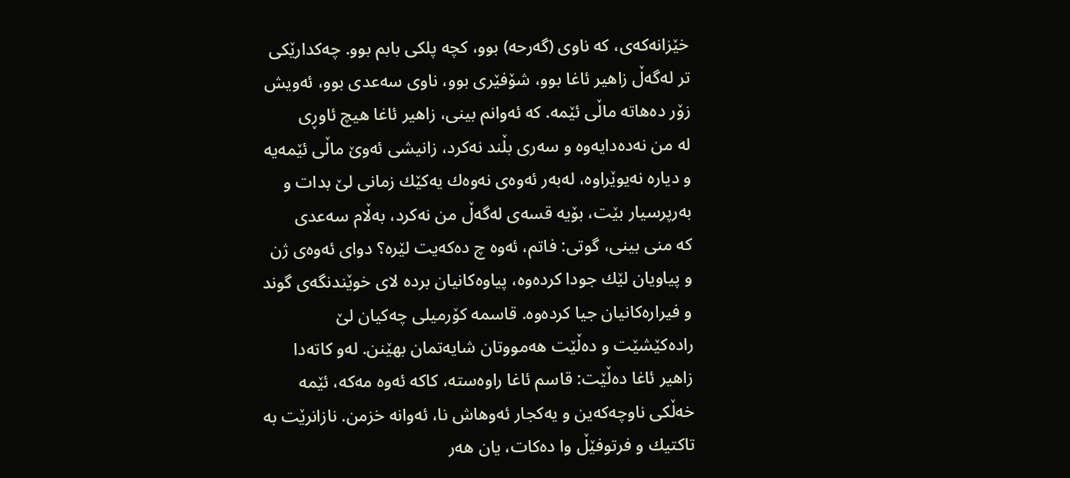خێزانە‌كە‌ی، كە ‌ناوی (گە‌رحە‌) بوو، كچە‌ پلكی بابم بوو. چە‌كدارێکی تر لە‌گە‌ڵ زاهیر ئاغا بوو، شۆفێری بوو، ناوی سە‌عدی بوو، ئە‌ویش زۆر دە‌هاتە‌ ماڵی ئێمە. كە ‌ئە‌وانم بینی، زاهیر ئاغا هیچ ئاوڕی لە ‌من نە‌دە‌دایەوە‌ و سە‌ری بڵند نە‌كرد، زانیشی ئەوێ ماڵی ئێمە‌یە‌ و دیارە‌ نە‌یوێراوە‌، لە‌بە‌ر ئە‌وە‌ی نە‌وە‌ك یە‌كێك زمانی لێ بدات و بە‌رپرسیار بێت، بۆیە قسە‌ی لە‌گەڵ من نە‌كرد، بە‌ڵام سە‌عدی كە ‌منی بینی، گوتی: فاتم، ئە‌وە ‌چ دە‌كە‌یت لێرە؟ دوای ئە‌وە‌ی ژن و پیاویان لێك جودا كردە‌وە،‌ پیاوە‌كانیان بردە‌ لای خوێندنگەی گوند و فیرارە‌كانیان جیا كردە‌وە‌. قاسمە‌ كۆرمیلی چە‌كیان لێ رادە‌كێشێت و دە‌ڵێت هە‌مووتان شایەتمان بهێنن. لە‌و كاتە‌دا زاهیر ئاغا دە‌ڵێت: قاسم ئاغا راوە‌ستە،‌ كاكە‌ ئە‌وە‌ مە‌كە‌، ئێمە‌ خە‌ڵكی ناوچەکەین ‌و یە‌كجار ئەوهاش نا، ئە‌وانە‌ خزمن. نازانرێت بە‌ تاكتیك و فرتوفێڵ وا دە‌كات، یان هە‌ر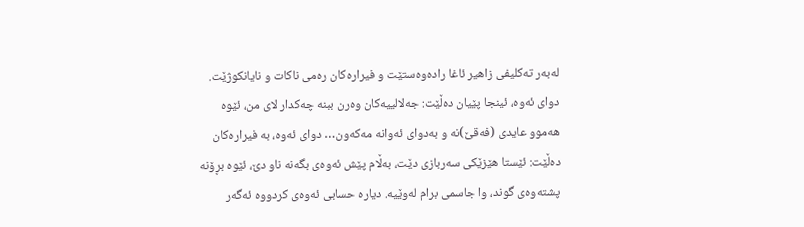لە‌بە‌ر تە‌كلیفی زاهیر ئاغا رادە‌وەستێت و فیرارە‌كان رە‌می ناكات و نایانكوژێت. دوای ئە‌وە،‌ ئینجا پێیان دە‌ڵێت: جە‌لالییە‌كان وە‌رن ببنە‌ چە‌كدار لای من، ئێوە‌ هە‌موو عایدی (فە‌قێ)نە و ‌بە‌دوای ئە‌وانە‌ مە‌كە‌ون… دوای ئە‌وە،‌ بە‌ فیرارە‌كان دە‌ڵێت: ئێستا هێزێکی سەربازی دێت، بە‌ڵام پێش ئە‌وە‌ی بگە‌نە‌ ناو دێ، ئێوە ‌بڕۆنە‌ پشتە‌وە‌ی گوند، وا جاسمی برام لە‌وێیە‌. دیارە‌ حسابی ئە‌وە‌ی كردووە‌ ئە‌گە‌ر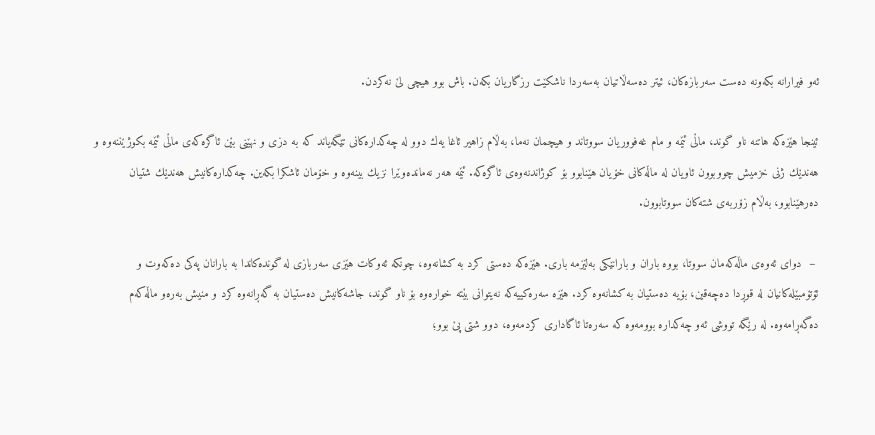ئە‌و فیرارانە‌ بكە‌ونە‌ دە‌ست سەربازەکان، ئیتر دە‌سە‌ڵاتیان بە‌سە‌ردا ناشكێت رزگاریان بكە‌ن. باش بوو هیچی لێ نە‌كردن.

ئینجا هێزەکە هاتنە‌ ناو گوند، ماڵی ئێمە‌ و مام غە‌فووریان سووتاند و هیچمان نە‌ما، بە‌ڵام زاهیر ئاغا یە‌ك دوو لە‌ چە‌كدارە‌كانی تێگە‌یاند کە بە ‌دزی و نهێنی بێن ئاگرە‌كە‌ی ماڵی ئێمە‌ بكوژێننە‌وە‌ و هە‌ندێك ژنی خزمیش چووبوون ئاویان لە‌ ماڵە‌كانی خۆیان هێنابوو بۆ كوژاندنە‌وە‌ی ئاگرە‌كە‌. ئێمە‌ هە‌ر نەماندە‌وێرا نزیك بینە‌وە‌ و خۆمان ئاشكرا بكە‌ین. چە‌كدارە‌كانیش هە‌ندێك شتیان دە‌رهێنابوو، بە‌ڵام زۆربە‌ی شتە‌كان سووتابوون.

 –  دوای ئە‌وە‌ی ماڵە‌كە‌مان سووتا، بووە‌ باران و بارانێكی بە‌لێزمە‌ باری. هێزەکە‌ دە‌ستی كرد بە‌ كشانە‌وە،‌ چونكە‌ ئە‌وكات هێزی سەربازی لە‌ گوندە‌كاندا بە ‌بارانان پە‌كی دە‌كە‌وت و ئۆتۆمبێلەکانیان لە‌ قوڕدا دە‌چە‌قین، بۆیە‌ دە‌ستیان بە‌ كشانە‌وە ‌كرد. هێزە ‌سەر‌ە‌كییە‌كە‌ نە‌یتوانی بێتە‌ خوارەوە بۆ ناو گوند، جاشە‌كانیش دە‌ستیان بە‌ گە‌ڕانە‌وە‌ كرد و منیش بە‌رە‌و ‌ماڵە‌کەم دە‌گە‌ڕامە‌وە. لە‌ رێگە تووشی ئە‌و چە‌كدارە بوومە‌وە‌ کە سەرەتا ئاگاداری کردمەوە، دوو شتی پێ بوو؛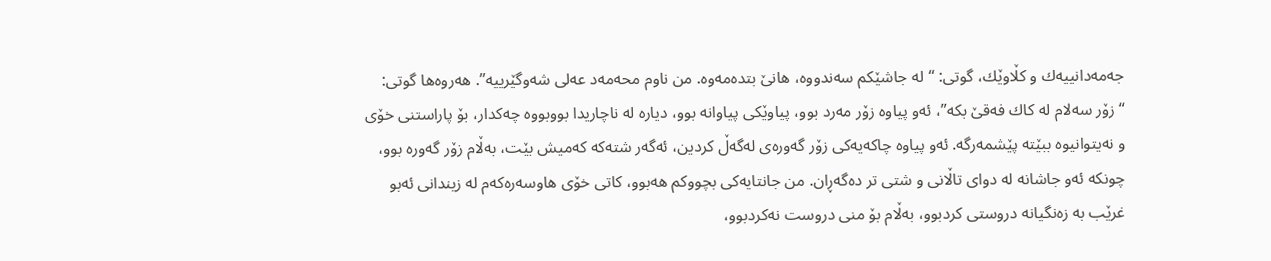جە‌مە‌دانییەك و كڵاوێك، گوتی: “لە‌ جاشێكم سەندووە،‌ هانێ بتدە‌مە‌وە‌. من ناوم محە‌مە‌د عە‌لی شە‌وگێرییە”. هەروەها گوتی: “زۆر سە‌لام لە‌ كاك فە‌قێ بكە”، ئە‌و پیاوە‌ زۆر مە‌رد بوو، پیاوێكی پیاوانە‌ بوو، دیارە‌ لە‌ ناچاریدا بووبووە‌ چە‌كدار، بۆ پاراستنی خۆی و نە‌یتوانیوە‌ ببێتە‌ پێشمە‌رگە‌. ئە‌و پیاوە‌ چاكە‌یە‌كی زۆر گە‌ورە‌ی لە‌گەڵ كردین، ئە‌گە‌ر شتە‌كە‌ كە‌میش بێت، بە‌ڵام زۆر گە‌ورە ‌بوو، چونكە‌ ئە‌و جاشانە‌ لە‌ دوای تاڵانی و شتی تر دە‌گە‌ڕان. من جانتایە‌كی بچووكم هە‌بوو، كاتی خۆی هاوسە‌رە‌كە‌م لە‌ زیندانی ئە‌بو غرێب بە‌ زە‌نگیانە‌ دروستی كردبوو، بە‌ڵام بۆ منی دروست نە‌كردبوو،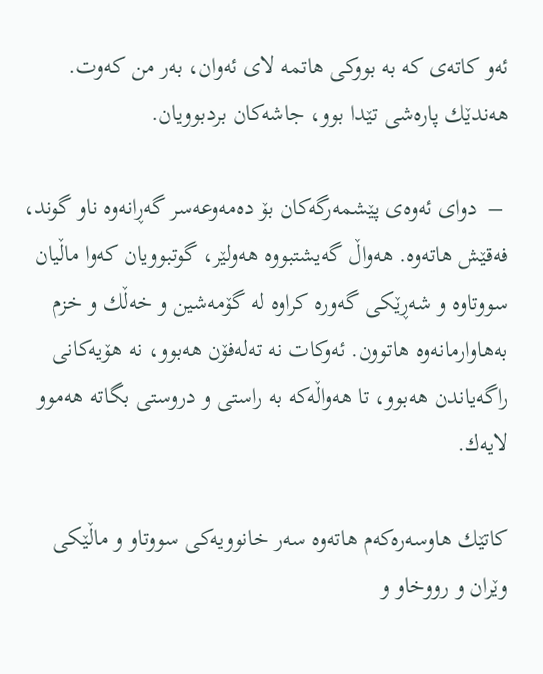ئە‌و کاتەی كە‌ بە ‌بووكی هاتمە ‌لای ئە‌وان، بە‌ر من كە‌وت. هە‌ندێك پارە‌شی تێدا بوو، جاشە‌كان بردبوویان.

 –  دوای ئە‌وە‌ی پێشمە‌رگە‌كان بۆ دە‌مە‌وعە‌سر گە‌ڕانە‌وە‌ ناو گوند، فە‌قێش هاتە‌وە‌. هەواڵ گە‌یشتبووە‌ هە‌ولێر، گوتبوویان كە‌وا ماڵیان سووتاوە ‌و شە‌ڕێكی گە‌ورە‌ كراوە‌ لە‌ گۆمە‌شین و خە‌ڵك و خزم بە‌هاوارمانە‌وە‌ هاتوون. ئە‌وكات نە‌ تە‌لە‌فۆن هە‌بوو، نە‌ هۆیە‌كانی راگە‌یاندن هە‌بوو، تا هە‌واڵە‌كە‌ بە ‌راستی و دروستی بگاتە‌‌ هە‌موو لایە‌ك.

كاتێك هاوسە‌رە‌كە‌م هاتە‌وە‌ سە‌ر خانوویەکی سووتاو و ماڵێكی وێران و رووخاو و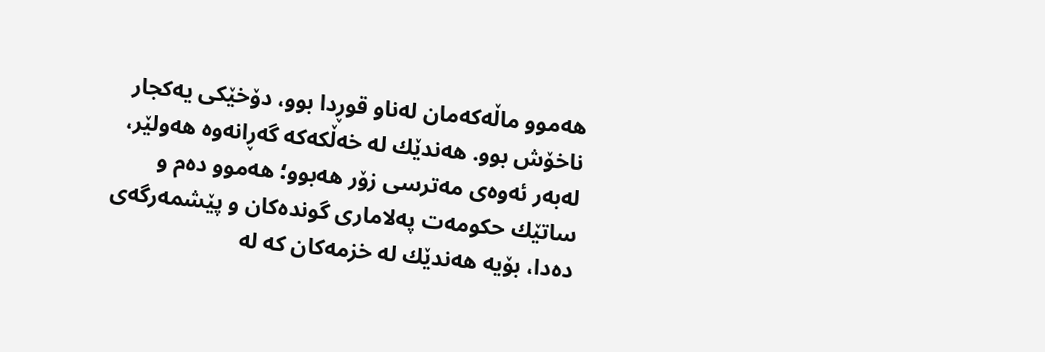هە‌موو ماڵە‌كە‌مان لە‌ناو قوڕدا بوو، دۆخێكی یە‌كجار ناخۆش بوو. هە‌ندێك لە‌ خە‌ڵكە‌كە‌ گە‌ڕانەوە‌ هە‌ولێر، لە‌بە‌ر ئە‌وە‌ی مە‌ترسی زۆر هە‌بوو؛ هە‌موو دە‌م و ساتێك حكومە‌ت پە‌لاماری گوندە‌كان و پێشمە‌رگە‌ی دە‌دا، بۆیە‌ هە‌ندێك لە‌ خزمە‌كان كە‌ لە‌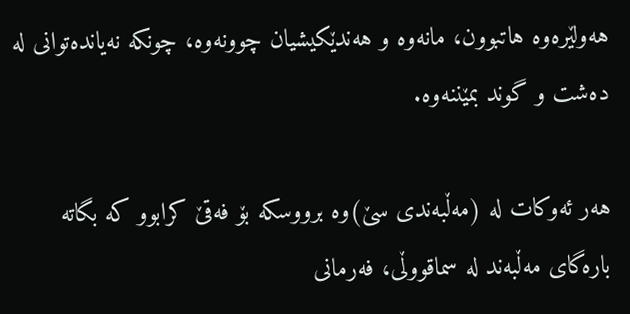هە‌ولێرە‌وە هاتبوون، مانە‌وە ‌و هە‌ندێكیشیان چوونە‌وە،‌ چونكە‌ نە‌یاندە‌توانی لە‌ دە‌شت و گوند بمێننە‌وە.

هە‌ر ئە‌وكات لە‌ (مەڵبە‌ندی سێ)وە‌ برووسكە‌ بۆ فەقێ كرابوو كە‌ بگاتە‌ بارە‌گای مە‌ڵبە‌ند لە‌ سماقووڵی، فە‌رمانی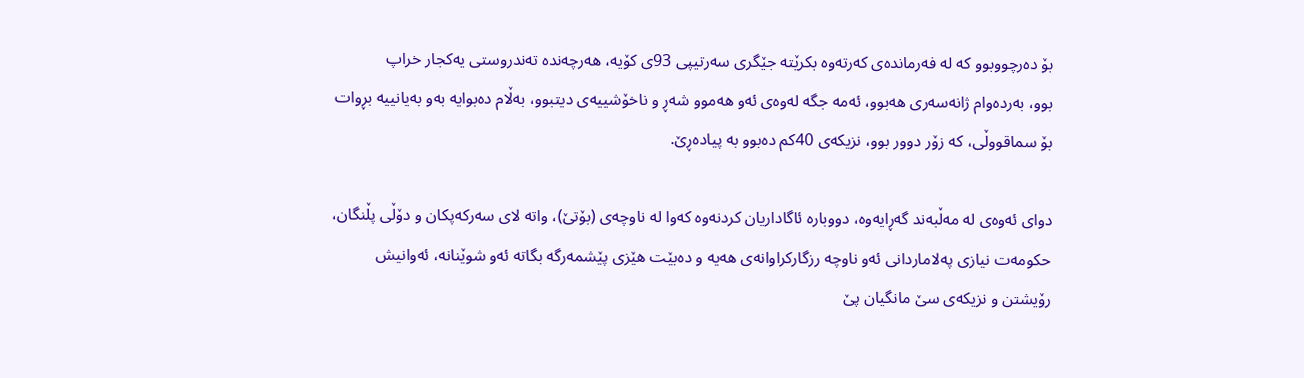بۆ دە‌رچووبوو كە ‌لە‌ فە‌رماندە‌ی كە‌رتە‌وە‌ بكرێتە‌ جێگری سە‌رتیپی 93ی كۆیە‌، هە‌رچە‌ندە‌ تە‌ندروستی یە‌كجار خراپ بوو، ‌بە‌ردە‌وام ژانە‌سە‌ری هەبوو، ئەمە جگە لەوەی ئە‌و هە‌موو شەڕ و ناخۆشییە‌ی دیتبوو، بەڵام دە‌بوایە‌ بە‌و بە‌یانییە‌ بڕوات بۆ سماقووڵی، كە‌‌ زۆر دوور بوو، نزیكە‌ی 40كم دە‌بوو بە ‌پیادە‌ڕێ.

دوای ئە‌وە‌ی لە‌ مە‌ڵبە‌ند گە‌ڕایە‌وە،‌ دووبارە‌ ئاگاداریان كردنە‌وە‌ كە‌وا لە ‌ناوچە‌ی (بۆتێ)، واتە‌ لای سە‌ركە‌پكان و دۆڵی پڵنگان، حكومە‌ت نیازی پە‌لاماردانی ئە‌و ناوچە‌ رزگاركراوانە‌ی هە‌یە‌ و دە‌بێت هێزی پێشمە‌رگە‌ بگاتە‌ ئە‌و شوێنانە‌، ئە‌وانیش رۆیشتن و نزیكە‌ی سێ مانگیان پێ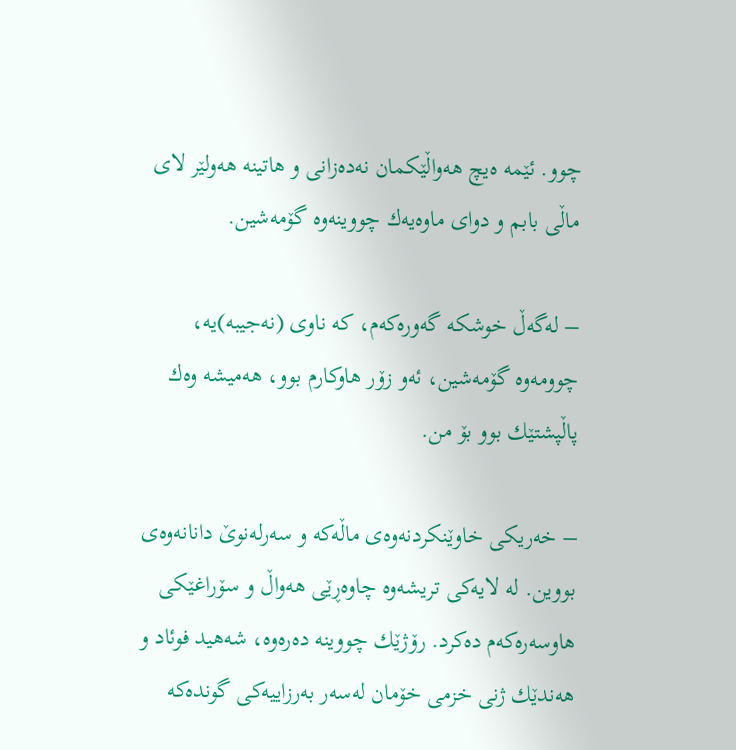چوو. ئێمە ەیچ هە‌واڵێكمان نە‌دە‌زانی و هاتینە هە‌ولێر لای ماڵی بابم و دوای ماوە‌یە‌ك چووینەوە گۆمە‌شین.

– لەگەڵ خوشكە‌ گە‌ورە‌كە‌م، كە ‌ناوی (نە‌جیبە)یە‌، چوومەوە گۆمەشین، ئەو زۆر هاوكارم بوو، هە‌میشە ‌وە‌ك پاڵپشتێك بوو بۆ من.

– خە‌ریكی خاوێنكردنە‌وە‌ی ماڵە‌كە ‌و سە‌رلەنوێ دانانە‌وە‌ی بووین. لە لایەکی تریشەوە چاوە‌ڕێی هە‌واڵ و سۆراغێكی هاوسە‌رە‌کەم دە‌كرد. رۆژێك چووینە‌ دە‌رە‌وە،‌ شە‌هید فوئاد و هە‌ندێك ژنی خزمی خۆمان لە‌سە‌ر بە‌رزاییە‌كی گوندە‌كە‌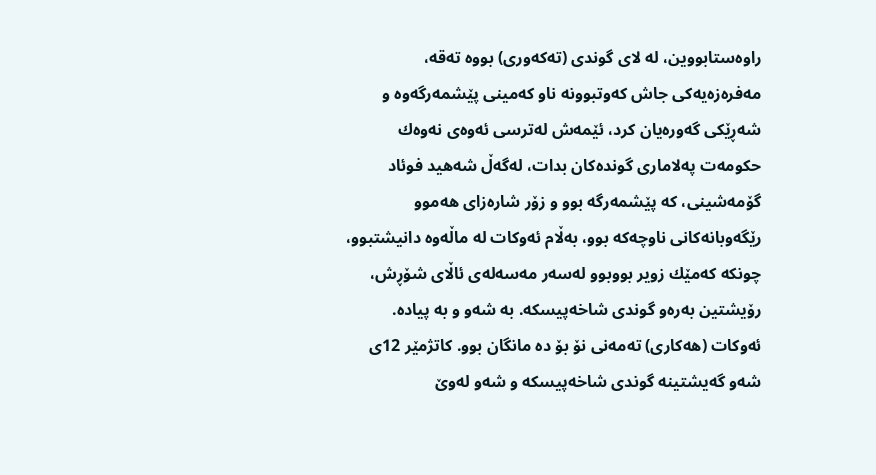راوە‌ستابووین، لە ‌لای گوندی (تە‌كە‌وری) بووە‌ تە‌قە،‌ مە‌فرە‌زە‌یە‌كی جاش كە‌وتبوونە‌ ناو كە‌مینی پێشمە‌رگەوە و شە‌ڕێكی گە‌ورە‌یان كرد، ئێمە‌ش لە‌ترسی ئە‌وە‌ی نە‌وە‌ك حكومە‌ت پە‌لاماری گوندە‌كان بدات، ‌لە‌گە‌ڵ شە‌هید فوئاد گۆمە‌شینی، كە ‌پێشمە‌رگە‌ بوو و زۆر شارە‌زای هە‌موو رێگەوبانە‌كانی ناوچە‌كە‌ بوو، بە‌ڵام ئە‌وكات لە‌ ماڵە‌وە‌ دانیشتبوو، چونکە كە‌مێك زویر بووبوو لەسە‌ر مە‌سە‌لە‌ی ئاڵای شۆڕش، رۆیشتین بە‌رە‌و گوندی شاخە‌پیسكە. بە شە‌و‌ و بە‌ پیادە‌. ئە‌وكات (هە‌كاری) تە‌مە‌نی نۆ بۆ دە مانگان بوو. كاتژمێر 12ی شە‌و گە‌یشتینە‌ گوندی شاخە‌پیسكە و شە‌و لە‌وێ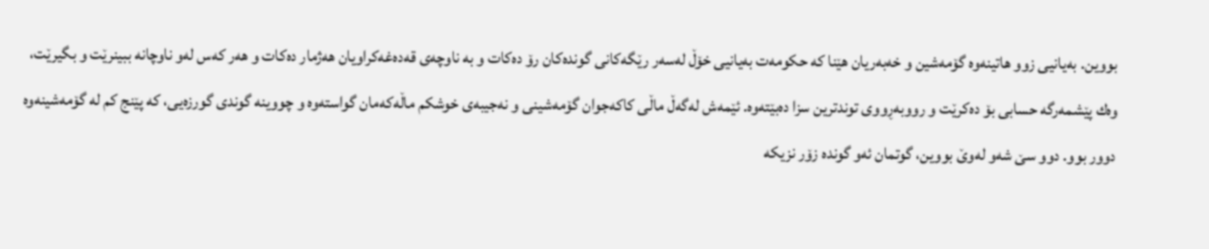بووین. بە‌یانیی زوو هاتینە‌وە‌ گۆمە‌شین و خە‌بە‌ریان هێنا کە حكومە‌ت بە‌یانیی خۆڵ لە‌سە‌ر رێگەكانی گوندە‌كان رۆ دە‌كات و بە‌ ناوچە‌ی قە‌دە‌غە‌كراویان هە‌ژمار دە‌كات و هە‌ر كە‌س لە‌و ناوچانە‌ ببینرێت و بگیرێت، وە‌ك پێشمە‌رگە‌ حسابی بۆ دە‌كرێت و رووبە‌ڕووی توندترین سزا دە‌بێتە‌وە. ئێمە‌ش لەگەڵ ماڵی كاكە‌جوان گۆمە‌شینی و نە‌جیبە‌ی خوشكم ماڵە‌كە‌مان گواستە‌وە‌ و چووینە‌ گوندی گورزە‌یی، كە‌ پێنج كم لە‌ گۆمە‌شینە‌وە‌ دوور بوو. دوو سێ شە‌و لە‌وێ بووین، گوتمان ئە‌و گوندە‌ زۆر نزیكە‌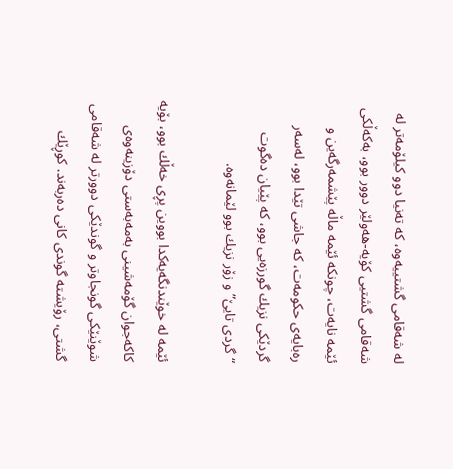لە شەقامی گشتییەوە، کە تە‌نیا دوو كیلۆمە‌تر لە‌ شەقامی گشتیی كۆیە‌-هە‌ولێر دوور بوو، بە‌كە‌ڵكی ئێمە‌ نایەت، چونکە ئێمە‌ ماڵە‌ پێشمە‌رگە‌ین و رە‌بایە‌ی حكومە‌ت، كە ‌جاشی تێدا بوو، لە‌سە‌ر گردێكی نزیك گورزە‌یی بوو، كە ‌پێیان دە‌گوت “گردی تایێ” و ‌زۆر نزیك بوو لێمانەوە.

ئێمە لە‌ خوێندنگەیەکدا بووین پڕی خە‌ڵك بوو، بۆیە‌ كاكە‌جوان گۆمە‌شینی بە‌مە‌بە‌ستی دۆزینە‌وە‌ی شوێنێكی گونجاوتر و گوندێكی دوورتر لە‌ شەقامی گشتی، رۆیشتە‌ گوندی كانی دە‌ربە‌ند. كوڕێك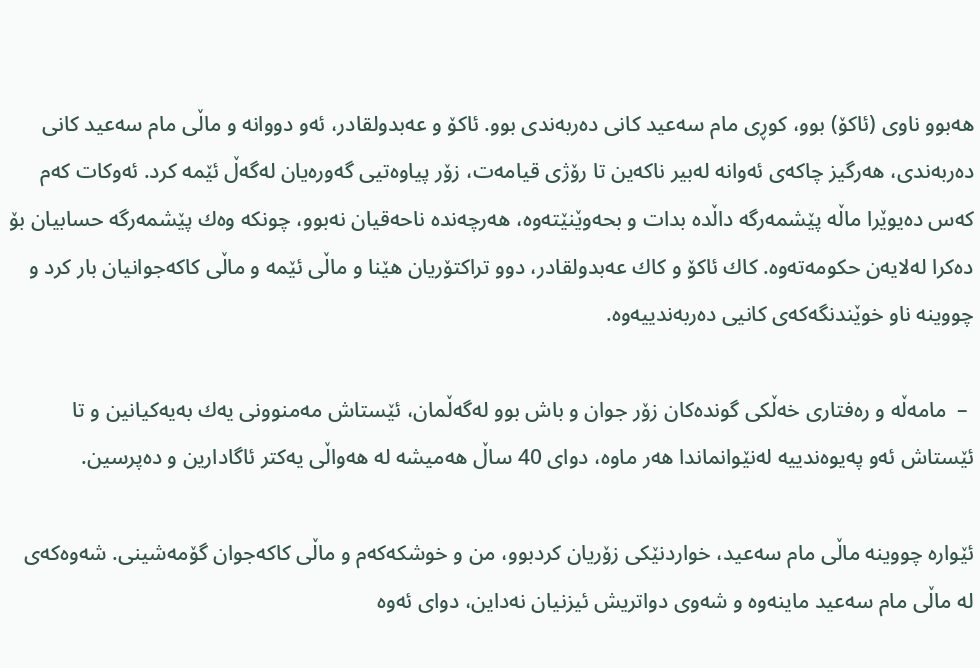هە‌بوو ناوی (ئاكۆ) بوو، كوڕی مام سە‌عید كانی دە‌ربە‌ندی بوو. ئاكۆ و عە‌بدولقادر، ئە‌و دووانە ‌و ماڵی مام سە‌عید كانی دە‌ربە‌ندی، هە‌رگیز چاكە‌ی ئە‌وانە ‌لە‌بیر ناكە‌ین تا رۆژی قیامە‌ت، زۆر پیاوە‌تیی گە‌ورە‌یان لەگە‌ڵ ئێمە‌ كرد. ئە‌وكات كە‌م كە‌س دە‌یوێرا ماڵە‌ پێشمە‌رگە‌ داڵدە‌ بدات و بحە‌وێنێتە‌وە‌، هە‌رچە‌ندە‌ ناحە‌قیان نە‌بوو، چونكە‌ وە‌ك پێشمە‌رگە‌ حسابیان بۆ دە‌كرا لە‌لایە‌ن حكومە‌تە‌وە. كاك ئاكۆ و كاك عەبدولقادر، دوو تراكتۆریان هێنا و ماڵی ئێمە‌ و ماڵی كاكە‌جوانیان بار كرد و چووینە‌ ناو خوێندنگەکەی كانیی دە‌ربە‌ندییەوە.

 –  مامەڵە و رە‌فتاری خەڵکی گوندەکان زۆر جوان و باش بوو لە‌گە‌ڵمان، ئێستاش مە‌منوونی یە‌ك بە‌یە‌كیانین و تا ئێستاش ئە‌و پە‌یوە‌ندییە‌ لە‌نێوانماندا هە‌ر ماوە،‌ دوای 40 ساڵ هە‌میشە‌ لە‌ هە‌واڵی یە‌كتر ئاگادارین و دە‌پرسین.

ئێوارە‌ چووینە‌ ماڵی مام سە‌عید، خواردنێكی زۆریان كردبوو، ‌من و خوشكە‌كە‌م و ماڵی كاكە‌جوان گۆمە‌شینی. شە‌وە‌كە‌ی لە‌ ماڵی مام سە‌عید ماینە‌وە و شە‌وی دواتریش ئیزنیان نە‌داین، دوای ئە‌وە‌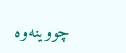چووینە‌وە‌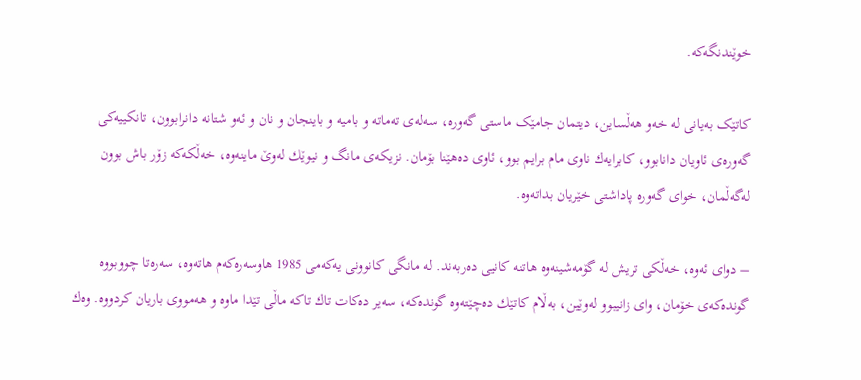خوێندنگەکە.

کاتێک ‌بە‌یانی لە‌ خە‌و هە‌ڵساین، دیتمان جامێک ماستی گە‌ورە، سە‌لە‌ی تە‌ماتە ‌و بامیە ‌و باینجان و نان و ئە‌و شتانە‌ دانرابوون، تانكییە‌كی گە‌ورەی ئاو‌یان دانابوو، كابرایە‌ك ناوی مام برایم بوو، ئاوی دە‌هێنا بۆمان. نزیكە‌ی مانگ و نیوێك لە‌وێ ماینە‌وە‌، خە‌ڵكەكە‌ زۆر باش بوون لە‌گە‌ڵمان، خوای گە‌ورە ‌پاداشتی خێریان بداتە‌وە.

– دوای ئەو‌ە‌، خە‌ڵكی تریش لە‌ گۆمە‌شینە‌وە‌ هاتنە‌ كانیی دە‌ربە‌ند. لە‌ مانگی کانوونی یەکەمی 1985 هاوسە‌رە‌كە‌م هاتە‌وە، سە‌رە‌تا چووبووە‌ گوندە‌كە‌ی خۆمان، وای زانیبوو لە‌وێین، بە‌ڵام كاتێك دە‌چێتە‌وە‌ گوندە‌كە،‌ سە‌یر دە‌كات تاك تاكە‌ ماڵی تێدا ماوە‌ و هە‌مووی باریان كردووە. وە‌ك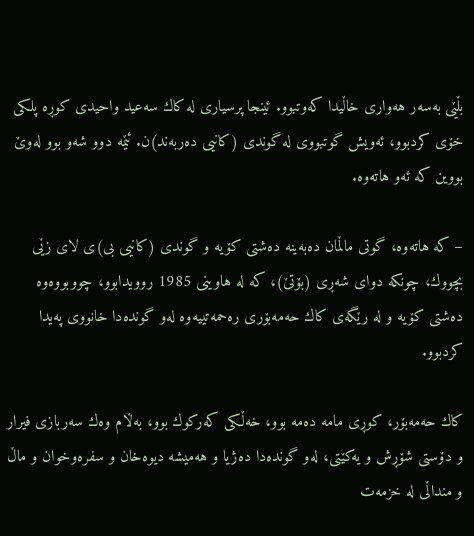بڵێی بە‌سە‌ر هە‌واری خاڵیدا كە‌وتبوو‌. ئینجا پرسیاری لە‌ كاك سە‌عید واحیدی كوڕە ‌پلكی خۆی كردبوو، ئە‌ویش گوتبووی لە گوندی (كانیی دە‌ربە‌ند)ن. ئێمە‌ دوو شە‌و بوو لەوێ بووین كە‌ ئە‌و هاتە‌وە‌.

– کە هاتەوە، گوتی ماڵمان دە‌بە‌ینە‌ دە‌شتی كۆیە‌ و گوندی (كانیی بی)ی لای زێی بچووك، چونكە‌ دوای شە‌ڕی (بۆتێ)، كە ‌لە‌ هاوینی 1985 روویدابوو، چووبووەوە‌ دە‌شتی كۆیە ‌و لە رێگە‌ی كاك حە‌مە‌بۆری رە‌حمە‌تییە‌وە‌ لە‌و گوندەدا‌ خانووی پە‌یدا كردبوو.

كاك حە‌مە‌بۆر، كوڕی مامە ‌دە‌مە ‌بوو، خە‌ڵكی كە‌ركوك بوو، بە‌ڵام وە‌ك سە‌ربازی فیرار و دۆستی شۆڕش و یە‌كێتی، لەو گوندەدا‌ دە‌ژیا و هە‌میشە‌ دیوە‌خان و سفرە‌وخوان و ماڵ و منداڵی لە‌ خزمە‌ت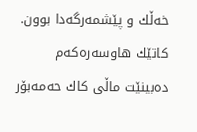خە‌ڵك و پێشمە‌رگە‌دا بوون. كاتێك هاوسە‌رە‌كە‌م دە‌بینێت ماڵی كاك حە‌مە‌بۆر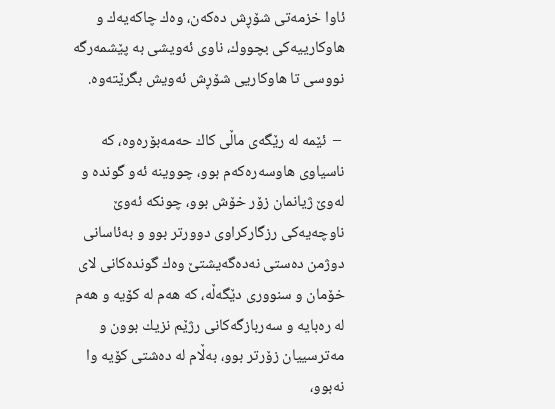ئاوا خزمە‌تی شۆڕش دە‌كە‌ن، وە‌ك چاكە‌یە‌ك و هاوكارییە‌كی بچووك، ناوی ئە‌ویشی بە ‌پێشمە‌رگە‌ نووسی تا هاوكاریی شۆڕش ئە‌ویش بگرێتە‌وە.

 –  ئێمە‌ لە‌ رێگە‌ی ماڵی كاك حە‌مە‌بۆرە‌وە،‌ كە‌ ناسیاوی هاوسە‌رە‌كە‌م بوو، چووینە‌ ئە‌و گوندە ‌و لە‌وێ ژیانمان زۆر خۆش بوو، چونكە‌ ئە‌وێ ناوچە‌یە‌كی رزگاركراوی دوورتر بوو و ‌بە‌ئاسانی دوژمن ‌دە‌ستی نە‌دە‌گە‌یشتێ وە‌ك گوندە‌كانی لای خۆمان و سنووری دێگە‌ڵە‌، كە ‌هە‌م لە‌ كۆیە‌ و هە‌م لە ‌رە‌بایە ‌و سە‌ربازگە‌كانی رژێم نزیك بوون و مە‌ترسییان زۆرتر بوو، بەڵام لە‌ دە‌شتی كۆیە‌ وا نە‌بوو،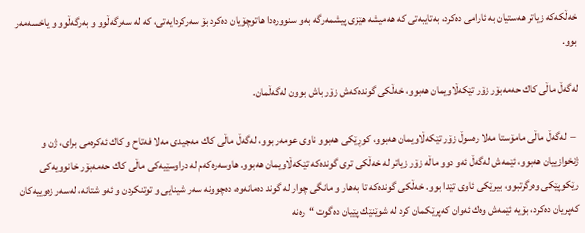خە‌ڵكە‌كە‌ زیاتر هە‌ستیان بە‌ ئارامی دە‌كرد، بەتایبە‌تی كە‌ هە‌میشە‌ هێزی پیشمە‌رگە‌ بەو سنوورە‌دا هاتوچۆیان دە‌كرد بۆ سە‌ركردایە‌تی، كە ‌لە‌ سە‌رگە‌ڵوو و بە‌رگە‌ڵوو و یاخسە‌مە‌ر بوو.

لە‌گەڵ ماڵی كاك حە‌مە‌بۆر زۆر تێكە‌ڵاویمان هە‌بوو، خە‌ڵكی گوندە‌كەش زۆر باش بوون لە‌گە‌ڵمان.

 –  لەگە‌ڵ ماڵی مامۆستا مە‌لا رە‌سوڵ زۆر تێكە‌ڵاویمان هە‌بوو، كوڕێكی هە‌بوو ناوی عومە‌ر بوو، لە‌گە‌ڵ ماڵی كاك مە‌جیدی مە‌لا فە‌تاح و كاك ئە‌كرە‌می برای، ژن و ژنخوازییان هە‌بوو، ئێمە‌ش لە‌گە‌ڵ ئە‌و دوو ماڵە‌ زۆر زیاتر لە‌ خە‌ڵكی تری گوندە‌كە‌ تێكە‌ڵاویمان هە‌بوو. هاوسە‌رەكە‌م لە‌ دراوسێیەکی ماڵی كاك حە‌مە‌بۆر خانوویەکی رێكوپێكی وە‌رگرتبوو، بیرێكی ئاوی تێدا بوو. خە‌ڵكی گوندە‌كە‌ تا بەهار و مانگی چوار لە‌ گوند دە‌مانە‌وە،‌ دە‌چوونە‌ سە‌ر شینایی و توتنكردن و ئە‌و شتانە‌، لە‌سە‌ر زە‌وییە‌كان كە‌پریان دە‌كرد، بۆیە‌ ئێمەش وە‌ك ئە‌وان كە‌پرێكمان كرد لە‌ شوێنێك پێیان دە‌گوت “رە‌نە‌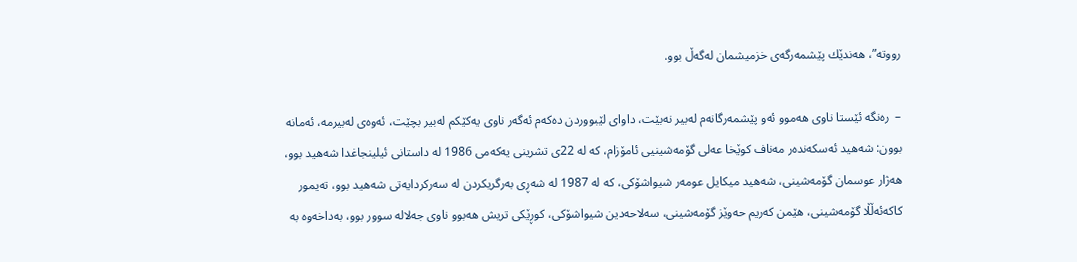رووتە”، ‌هە‌ندێك پێشمە‌رگە‌ی خزمیشمان لەگە‌ڵ بوو.

–  رەنگە ئێستا ناوی هە‌موو ئەو پێشمەرگانەم لە‌بیر نە‌بێت، داوای لێبووردن دە‌كە‌م ئە‌گە‌ر ناوی یە‌كێكم لە‌بیر بچێت، ئەوەی لەبیرمە، ئەمانە بوون: شە‌هید ئە‌سكە‌ندە‌ر مە‌ناف كوێخا عە‌لی گۆمە‌شینیی ئامۆزام، كە ‌لە‌ 22ی تشرینی یەکەمی 1986 لە داستانی ئیلینجاغدا شە‌هید بوو، هە‌ژار عوسمان گۆمە‌شینی، شە‌هید میكایل عومە‌ر شیواشۆكی، كە ‌لە 1987 لە شە‌ڕی بە‌رگریكردن لە‌ سە‌ركردایە‌تی شە‌هید بوو، تە‌یمور كاكە‌ئەڵڵا‌ گۆمە‌شینی، هێمن كە‌ریم حە‌وێز گۆمە‌شینی، سە‌لاحە‌دین شیواشۆكی، كوڕێكی تریش هە‌بوو ناوی جە‌لالە‌ سوور بوو، ‌بە‌داخە‌وە‌ بە‌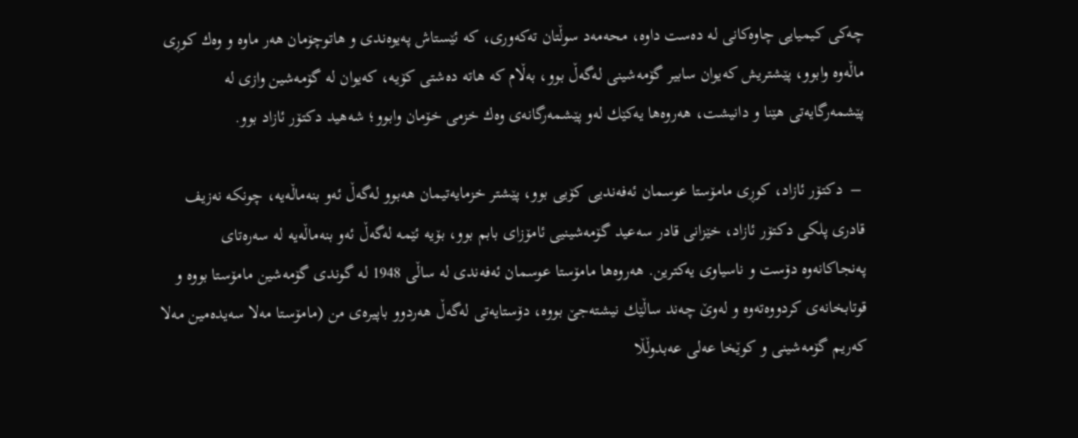چە‌كی كیمیایی چاوە‌كانی لە‌ دە‌ست داوە، محە‌مە‌د سوڵتان تە‌كە‌وری، كە ‌ئێستاش پە‌یوە‌ندی و هاتوچۆمان هە‌ر ما‌وە و وە‌ك كوڕی ماڵە‌وە‌ وابوو، پێشتریش كە‌یوان سابیر گۆمە‌شینی لە‌گە‌ڵ بوو، بە‌ڵام كە‌ هاتە‌ دە‌شتی كۆیە،‌ كە‌یوان لە‌ گۆمە‌شین وازی لە‌ پێشمە‌رگایە‌تی هێنا و دانیشت، هەروەها یە‌كێك لە‌و پێشمە‌رگانە‌ی وە‌ك خزمی خۆمان وابوو؛ شە‌هید دكتۆر ئازاد بوو.

 –  دكتۆر ئازاد، كوڕی مامۆستا عوسمان ئە‌فە‌ندیی كۆیی بوو، پێشتر خزمایە‌تیمان هە‌بوو لە‌گە‌ڵ ئە‌و بنە‌ماڵە‌یە،‌ چونكە‌ نەزیف قادری پلكی دكتۆر ئازاد، خێزانی قادر سە‌عید گۆمەشینیی ئامۆزای بابم بوو، بۆیە‌ ئێمە‌ لە‌گە‌ڵ ئە‌و بنە‌ماڵە‌یە‌ لە‌ سە‌رە‌تای پە‌نجا‌كانە‌وە‌ دۆست و ناسیاوی یە‌كترین. هەروەها مامۆستا عوسمان‌ ئەفە‌ندی لە ساڵی‌ 1948 لە‌ گوندی گۆمە‌شین مامۆستا بووە ‌و قوتابخانە‌ی كردووەتە‌وە‌ و لە‌وێ چە‌ند ساڵێك نیشتەجێ بووە، دۆستایە‌تی لەگەڵ هە‌ردوو باپیرە‌ی من (مامۆستا مە‌لا سە‌یدە‌مین مە‌لا كە‌ریم گۆمە‌شینی و كوێخا عە‌لی عەبدوڵڵا‌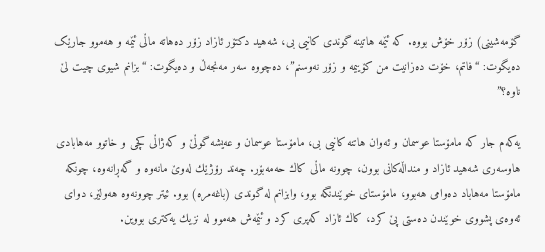گۆمە‌شینی) زۆر خۆش بووە. کە ‌ئێمە‌ هاتینە‌ گوندی كانیی بی، شە‌هید دكتۆر ئازاد زۆر دە‌هاتە‌ ماڵی ئێمە ‌و هە‌موو جارێک دە‌یگوت: “فاتم، خۆت دە‌زانیت من كۆییمە ‌و زۆر نە‌وسنم”، دەچووە سە‌ر مە‌نجەڵ و دە‌یگوت: “بزانم شیوی چیت لێ ناوە؟”

یە‌كە‌م جار کە مامۆستا عوسمان و ئەوان هاتنە کانیی بی، مامۆستا عوسمان و عەیشە گوڵێ و کەژاڵی کچی و خاتوو مەهابادی هاوسەری شەهید ئازاد و منداڵەکانی بوون، چوونە‌ ماڵی كاك حە‌مە‌بۆر. چە‌ند رۆژێك لەوێ مانە‌وە و گەڕانەوە،‌ چونكە‌ مامۆستا مە‌هاباد دە‌وامی هە‌بوو، مامۆستای خوێندنگە بوو، وابزانم لە گوندی (باغە‌مرە) بوو. ئیتر چوونەوە هە‌ولێر، دوای ئە‌وەی پشووی خوێندن دەستی پێ کرد، كاك ئازاد كە‌پری كرد و ئێمە‌ش هە‌موو لە‌ نزیك یە‌كتری بووین.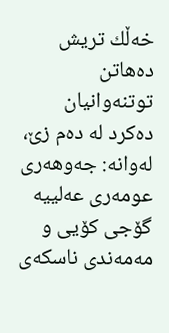خە‌ڵك تریش دە‌هاتن توتنە‌وانیان دە‌كرد لە‌ دە‌م زێ، لەوانە: جە‌وهە‌ری عومە‌ری عە‌لییە‌ گۆجی كۆیی و مە‌مە‌ندی ناسكە‌ی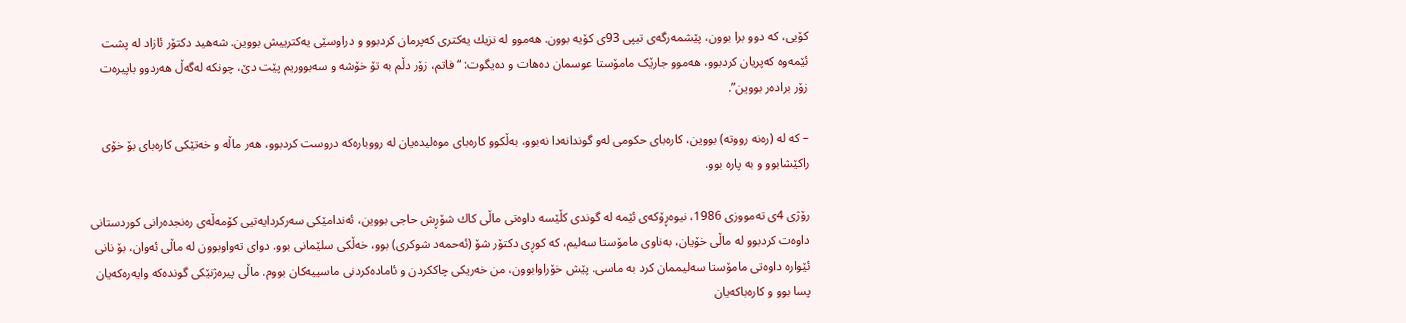كۆیی، كە دوو برا بوون، پێشمە‌رگە‌ی تیپی 93ی كۆیە‌ بوون. هە‌موو لە‌ نزیك یە‌كتری كە‌پرمان كردبوو و دراوسێی یە‌كترییش بووین. شە‌هید دكتۆر ئازاد لە‌ پشت ئێمەوە‌ كە‌پریان كردبوو، هە‌موو جارێک مامۆستا عوسمان دە‌هات و دە‌یگوت: “فاتم، زۆر دڵم بە ‌تۆ خۆشە‌ و سەبووریم پێت دێ، چونكە‌ لەگە‌ڵ هە‌ردوو باپیرە‌ت زۆر برادە‌ر بووین”.

– كە ‌لە‌ (رە‌نە‌ رووتە) بووین، كارە‌بای حكومی لە‌و گوندانەدا‌ نە‌بوو، بە‌ڵكوو‌ كارە‌بای موە‌لیدە‌یان لە‌ رووبارە‌كە‌ دروست كردبوو، هە‌ر ماڵە ‌و خە‌تێكی كارە‌بای بۆ خۆی راكێشابوو و بە ‌پارە‌ بوو.

رۆژی 4ی تەمووزی 1986، نیوەڕۆكە‌ی ئێمە‌ لە‌ گوندی كڵێسە‌ داوە‌تی ماڵی كاك شۆڕش حاجی بووین، ئە‌ندامێكی سە‌ركردایە‌تیی كۆمە‌ڵە‌ی رە‌نجدە‌رانی كوردستانی داوە‌ت كردبوو لە‌ ماڵی خۆیان، بە‌ناوی مامۆستا سە‌لیم، كە‌ كوڕی دكتۆر شۆ (ئە‌حمە‌د شوكری) بوو، خە‌ڵكی سلێمانی بوو. دوای تە‌واوبوون لە‌ ماڵی ئە‌وان، بۆ نانی ئێوارە‌ داوە‌تی مامۆستا سە‌لیممان كرد بە ‌ماسی. پێش خۆراوابوون، من خە‌ریكی چاككردن و ئامادە‌كردنی ماسییە‌كان ‌بووم. ماڵی پیرە‌ژنێكی گوندە‌كە‌ وایە‌رە‌كە‌یان پسا بوو و كارە‌باكە‌یان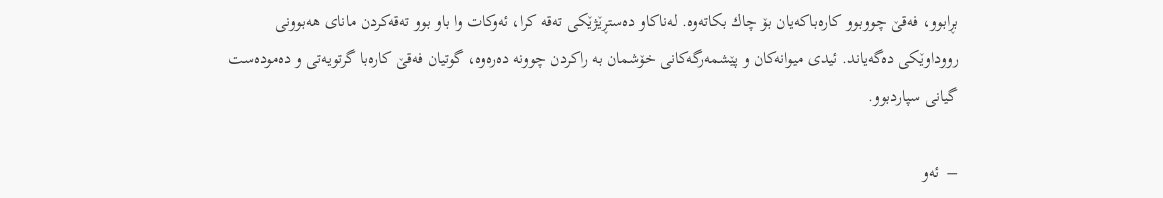بڕابوو،‌ فەقێ چووبوو كارە‌باكە‌یان بۆ چاك بكاتە‌وە. لە‌ناكاو دە‌ستڕێژێكی تە‌قە‌ كرا، ئە‌وكات وا باو بوو تە‌قە‌كردن مانای هە‌بوونی رووداوێكی دە‌گە‌یاند. ئیدی میوانەكان و پێشمە‌رگە‌كانی خۆشمان بە‌ راكردن چوونە‌ دە‌رەوە‌،‌ گوتیان فە‌قێ كارە‌با گرتویە‌تی و دە‌مودە‌ست گیانی سپاردبوو.

–  ئە‌و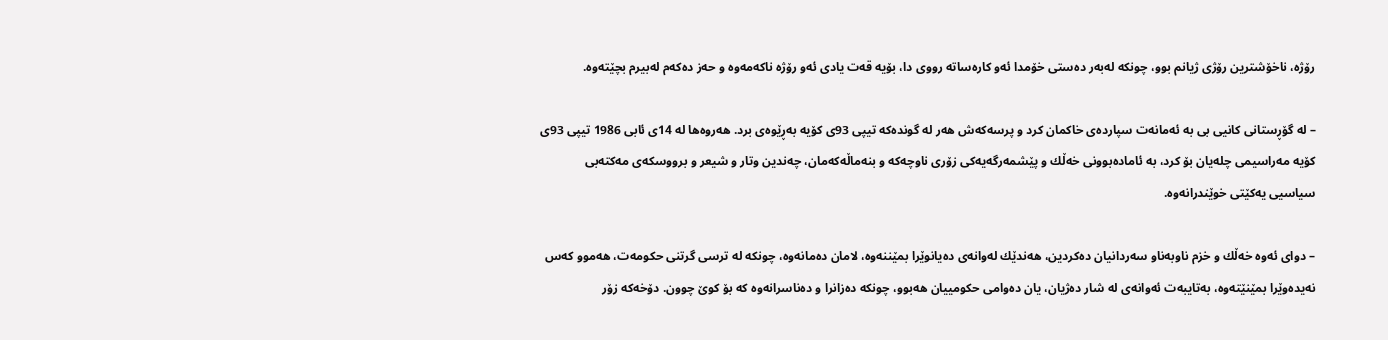رۆژە،‌ ناخۆشترین رۆژی ژیانم بوو، چونكە‌ لە‌بە‌ر دە‌ستی خۆمدا ئە‌و كارە‌ساتە‌ رووی دا، بۆیە‌ قە‌ت یادی ئە‌و رۆژە‌ ناكە‌مە‌وە‌ و حە‌ز دە‌كە‌م لە‌بیرم بچێتە‌وە‌.

– لە‌ گۆڕستانی كانیی بی بە‌ ئە‌مانە‌ت سپاردە‌ی خاكمان كرد و پرسە‌كە‌ش هە‌ر لە‌ گوندە‌كە‌ تیپی 93ی كۆیە‌ بە‌ڕێوە‌ی برد. هەروەها لە‌ 14ی ئابی 1986 تیپی 93ی كۆیە‌ مە‌راسیمی چلە‌یان بۆ كرد، بە‌ ئامادە‌بوونی خەڵك و پێشمە‌رگە‌یە‌كی زۆری ناوچە‌كە ‌و بنە‌ماڵە‌کەمان، چە‌ندین وتار و شیعر و برووسكە‌ی مە‌كتە‌بی سیاسیی یەكێتی خوێندرانە‌وە.

– دوای ئە‌وە‌ خە‌ڵك و خزم ناوبە‌ناو‌ سە‌ردانیان دە‌كردین، هە‌ندێك لە‌وانەی دە‌یانوێرا بمێننە‌وە،‌ لامان دە‌مانە‌وە، چونكە‌ لە‌ ترسی گرتنی حكومە‌ت، هەموو کەس نە‌یدە‌وێرا بمێنێتە‌وە‌، بە‌تایبە‌ت ئە‌وانە‌ی لە ‌شار دە‌ژیان، یان دە‌وامی حكومییان هە‌بوو، چونكە‌ دە‌زانرا و دە‌ناسرانە‌وە‌ كە ‌بۆ كوێ چوون. دۆخەکە‌ زۆر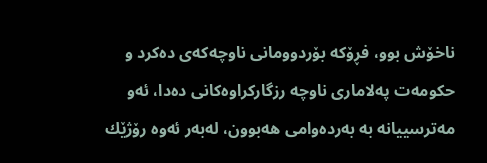ناخۆش بوو، فڕۆکە‌ بۆردوومانی ناوچە‌كە‌ی دە‌كرد و حكومە‌ت پە‌لاماری ناوچە‌ رزگاركراوە‌كانی دە‌دا، ئە‌و مە‌ترسییانە‌ بە ‌بە‌ردە‌وامی هە‌بوون، لە‌بە‌ر ئە‌وە‌ رۆژێك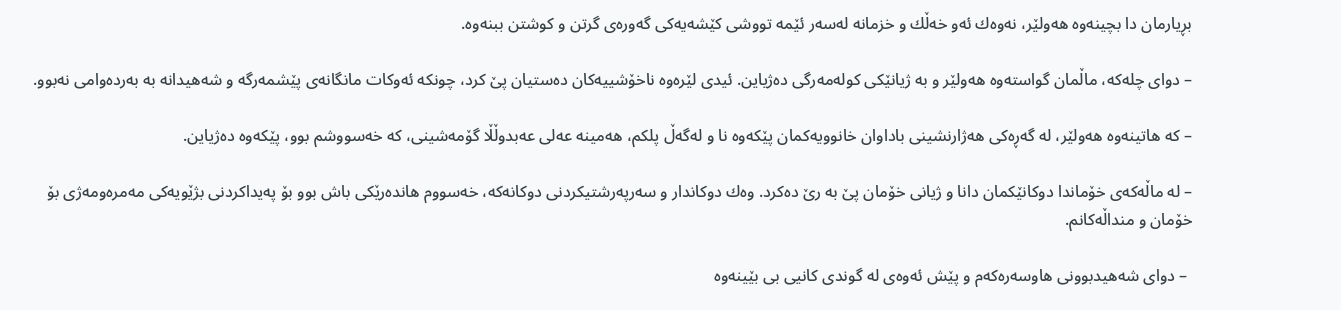بڕیارمان دا ‌بچینە‌وە‌ هەو‌لێر، نە‌وە‌ك ئە‌و خە‌ڵك و خزمانە‌ لەسە‌ر ئێمە‌ تووشی كێشە‌یە‌كی گە‌ورە‌ی گرتن و كوشتن ببنە‌وە‌.

– دوای چلە‌كە،‌ ماڵمان گواستە‌وە‌ هە‌ولێر و بە‌ ژیانێكی كولەمە‌رگی دە‌ژیاین. ئیدی لێرە‌وە‌ ناخۆشییە‌كان دە‌ستیان پێ كرد، چونكە‌ ئە‌وكات مانگانە‌ی پێشمە‌رگە ‌و شە‌هیدانە‌ بە ‌بە‌ردە‌وامی نە‌بوو.

– کە هاتینە‌وە‌ هە‌ولێر، لە گە‌ڕە‌كی هە‌ژارنشینی باداوان خانوویەكمان پێكەوە نا و لەگە‌ڵ پلكم، هە‌مینە‌ عە‌لی عەبدوڵڵا‌ گۆمە‌شینی، كە ‌خە‌سووشم بوو، پێکەوە دەژیاین.

– لە‌ ماڵە‌كە‌ی خۆماندا دوكانێكمان دانا و ژیانی خۆمان پێ بە ‌رێ دە‌كرد. وە‌ك دوكاندار و سە‌رپە‌رشتیكردنی دوكانە‌كە، خە‌سووم هاندە‌رێكی باش بوو بۆ پە‌یداكردنی بژێویە‌كی مەمرەومەژی بۆ خۆمان و منداڵە‌كانم.

 – دوای شە‌هیدبوونی هاوسە‌رە‌كە‌م و پێش ئە‌وە‌ی لە‌ گوندی كانیی بی بێینە‌وە‌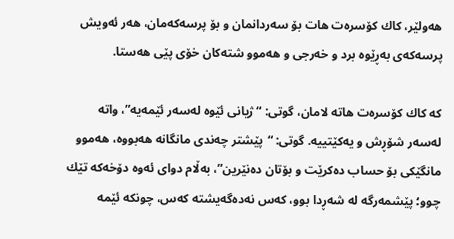هە‌ولێر، كاك كۆسرە‌ت هات بۆ سە‌ردانمان و بۆ پرسەکەمان، هەر ئە‌ویش پرسەكە‌ی بە‌ڕێوە‌ برد و خەرجی و هە‌موو شتە‌كان خۆی پێی هەستا.

كە‌ كاك كۆسرە‌ت هاتە‌ لامان، گوتی: “ژیانی ئێوە‌ لە‌سە‌ر ئێمە‌یە”، واتە‌ لە‌سە‌ر شۆڕش و یە‌كێتییە‌. گوتی: “پێشتر چە‌ندی مانگانە‌ هە‌بووە،‌ هە‌موو مانگێكی بۆ حساب دە‌كرێت و بۆتان دە‌نێرین”، بەڵام دوای ئە‌وە دۆخەکە‌ تێك چوو؛ پێشمە‌رگە‌ لە ‌شەڕدا بوو، كە‌س نە‌دە‌گە‌یشتە‌ كە‌س، چونكە‌ ئێمە‌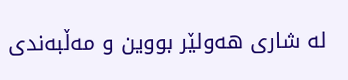لە ‌شاری هە‌ولێر بووین و مە‌ڵبە‌ندی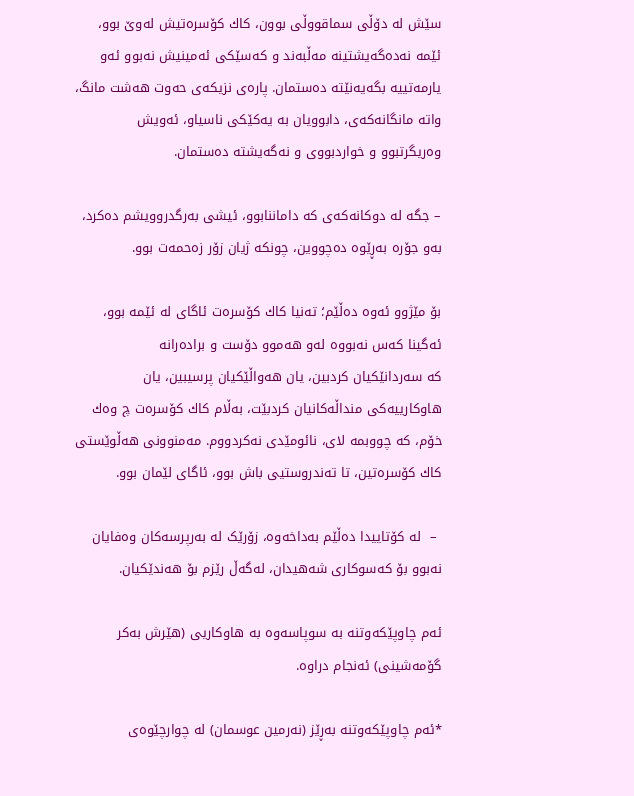سێش لە‌ دۆڵی سماقووڵی بوون، كاك كۆسرە‌تیش لە‌وێ بوو، ئێمە‌ نە‌دە‌گە‌یشتینە‌ مە‌ڵبە‌ند و كە‌سێكی ئە‌مینیش نە‌بوو ئە‌و یارمە‌تییە‌ بگە‌یەنێتە‌ دە‌ستمان. پارەی نزیكە‌ی حەوت هەشت مانگ،‌ واتە‌ مانگانەكە‌‌ی، دابوویان‌ بە یە‌كێكی ناسیاو، ئە‌ویش وە‌ریگرتبوو و خواردبووی و نە‌گە‌یشتە‌ دە‌ستمان.

– جگە‌ لە‌ دوكانە‌كە‌ی كە ‌داماننابوو، ئیشی بە‌رگدروویشم دە‌كرد، بە‌و جۆرە‌ بە‌ڕێوە ‌دە‌چووین، چونكە‌ ژیان زۆر زە‌حمە‌ت بوو.

بۆ مێژوو ئە‌وە‌ دە‌ڵێم؛ تە‌نیا كاك كۆسرە‌ت ئاگای لە‌ ئێمە‌ ‌بوو، ئە‌گینا كە‌س نە‌بووە‌ لە‌و هە‌موو دۆست و برادە‌رانە‌ كە ‌سە‌ردانێكیان كردبین، یان هە‌واڵێكیان پرسیبین، یان هاوكارییە‌كی منداڵە‌كانیان كردبێت، بە‌ڵام كاك كۆسرە‌ت چ وە‌ك خۆم، كە ‌چووبمە‌ لای، نائومێدی نە‌كردووم. مە‌منوونی هە‌ڵوێستی كاك كۆسرە‌تین، تا تە‌ندروستیی باش بوو، ئاگای لێمان بوو.

 –  لە کۆتاییدا دەڵێم بەداخەوە، زۆرێک لە‌ بە‌رپرسە‌كان وە‌فایان نە‌بوو‌ بۆ كە‌سوكاری شە‌هیدان، لە‌گە‌ڵ رێزم بۆ هە‌ندێكیان.

ئەم چاوپێکەوتنە بە سوپاسەوە بە هاوکاریی (هێرش بەکر گۆمەشینی) ئەنجام دراوە.

*ئەم چاوپێكەوتنە بەڕێز (نەرمین عوسمان) لە چوارچێوەی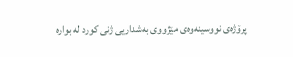پرۆژەی نووسینەوەی مێژووی بەشداریی ژنی كورد لە بوارە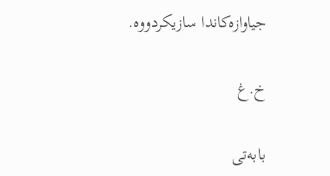جیاوازەكاندا سازیكردووە.

خ.غ

بابەتی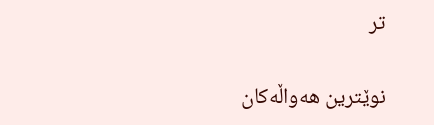تر

نوێترین هەواڵەکان